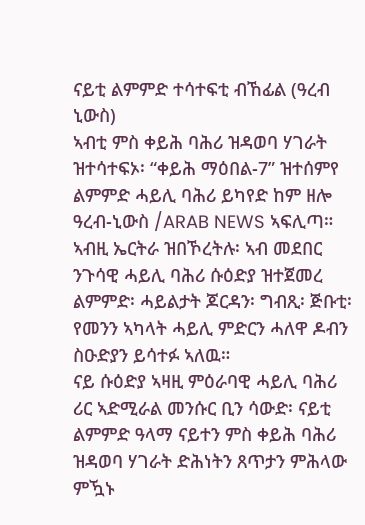ናይቲ ልምምድ ተሳተፍቲ ብኸፊል (ዓረብ ኒውስ)
ኣብቲ ምስ ቀይሕ ባሕሪ ዝዳወባ ሃገራት ዝተሳተፍኦ፡ “ቀይሕ ማዕበል-7” ዝተሰምየ ልምምድ ሓይሊ ባሕሪ ይካየድ ከም ዘሎ ዓረብ-ኒውስ /ARAB NEWS ኣፍሊጣ። ኣብዚ ኤርትራ ዝበኾረትሉ፡ ኣብ መደበር ንጉሳዊ ሓይሊ ባሕሪ ሱዕድያ ዝተጀመረ ልምምድ፡ ሓይልታት ጆርዳን፡ ግብጺ፡ ጅቡቲ፡ የመንን ኣካላት ሓይሊ ምድርን ሓለዋ ዶብን ስዑድያን ይሳተፉ ኣለዉ።
ናይ ሱዕድያ ኣዛዚ ምዕራባዊ ሓይሊ ባሕሪ ሪር ኣድሚራል መንሱር ቢን ሳውድ፡ ናይቲ ልምምድ ዓላማ ናይተን ምስ ቀይሕ ባሕሪ ዝዳወባ ሃገራት ድሕነትን ጸጥታን ምሕላው ምዃኑ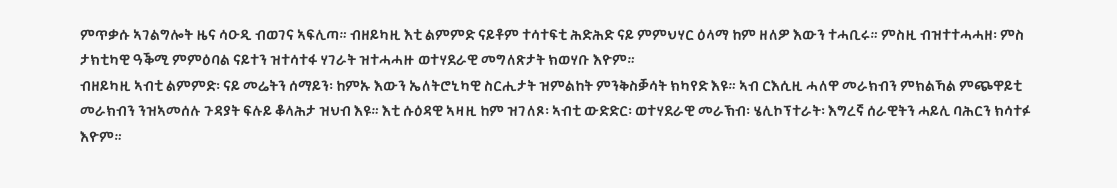ምጥቃሱ ኣገልግሎት ዜና ሳዑዲ ብወገና ኣፍሊጣ። ብዘይካዚ እቲ ልምምድ ናይቶም ተሳተፍቲ ሕድሕድ ናይ ምምህሃር ዕላማ ከም ዘለዎ እውን ተሓቢሩ። ምስዚ ብዝተተሓሓዘ፡ ምስ ታክቲካዊ ዓቕሚ ምምዕባል ናይተን ዝተሳተፋ ሃገራት ዝተሓሓዙ ወተሃደራዊ መግለጽታት ክወሃቡ እዮም።
ብዘይካዚ ኣብቲ ልምምድ፡ ናይ መሬትን ሰማይን፡ ከምኡ እውን ኤለትሮኒካዊ ስርሒታት ዝምልከት ምንቅስቓሳት ክካየድ እዩ። ኣብ ርእሲዚ ሓለዋ መራክብን ምክልኻል ምጭዋይቲ መራክብን ንዝኣመሰሉ ጉዳያት ፍሉይ ቆላሕታ ዝህብ እዩ። እቲ ሱዕዳዊ ኣዛዚ ከም ዝገለጾ፡ ኣብቲ ውድድር፡ ወተሃደራዊ መራኽብ፡ ሄሊኮፕተራት፡ እግረኛ ሰራዊትን ሓይሊ ባሕርን ክሳተፉ እዮም።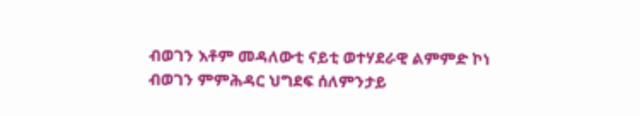ብወገን እቶም መዳለውቲ ናይቲ ወተሃደራዊ ልምምድ ኮነ ብወገን ምምሕዳር ህግደፍ ሰለምንታይ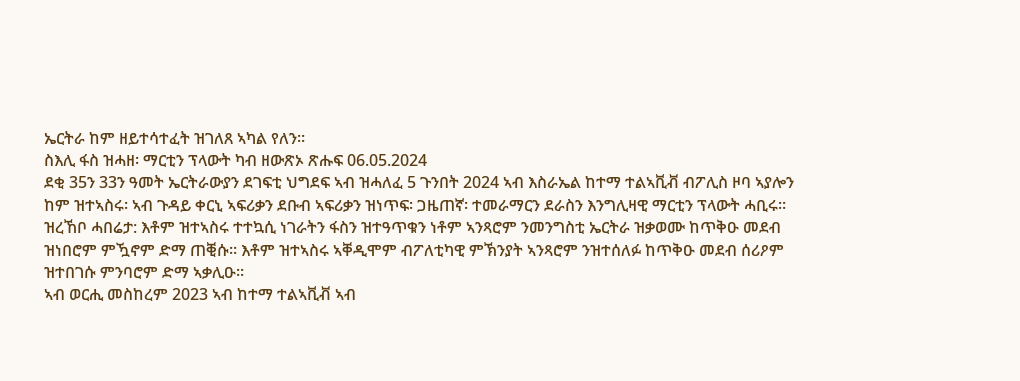ኤርትራ ከም ዘይተሳተፈት ዝገለጸ ኣካል የለን።
ስእሊ ፋስ ዝሓዘ፡ ማርቲን ፕላውት ካብ ዘውጽኦ ጽሑፍ 06.05.2024
ደቂ 35ን 33ን ዓመት ኤርትራውያን ደገፍቲ ህግደፍ ኣብ ዝሓለፈ 5 ጉንበት 2024 ኣብ እስራኤል ከተማ ተልኣቪቭ ብፖሊስ ዞባ ኣያሎን ከም ዝተኣስሩ፡ ኣብ ጉዳይ ቀርኒ ኣፍሪቃን ደቡብ ኣፍሪቃን ዝነጥፍ፡ ጋዜጠኛ፡ ተመራማርን ደራስን እንግሊዛዊ ማርቲን ፕላውት ሓቢሩ። ዝረኸቦ ሓበሬታ: እቶም ዝተኣስሩ ተተኳሲ ነገራትን ፋስን ዝተዓጥቁን ነቶም ኣንጻሮም ንመንግስቲ ኤርትራ ዝቃወሙ ከጥቅዑ መደብ ዝነበሮም ምዃኖም ድማ ጠቒሱ። እቶም ዝተኣስሩ ኣቐዲሞም ብፖለቲካዊ ምኽንያት ኣንጻሮም ንዝተሰለፉ ከጥቅዑ መደብ ሰሪዖም ዝተበገሱ ምንባሮም ድማ ኣቃሊዑ።
ኣብ ወርሒ መስከረም 2023 ኣብ ከተማ ተልኣቪቭ ኣብ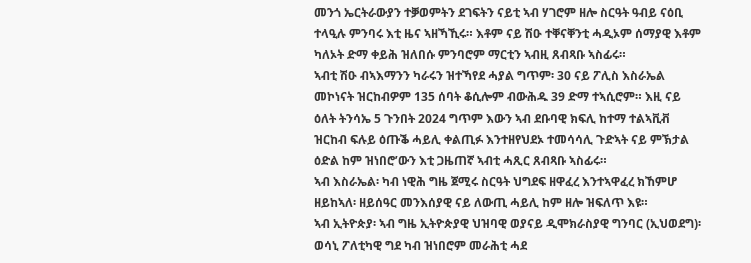መንጎ ኤርትራውያን ተቓወምትን ደገፍትን ናይቲ ኣብ ሃገሮም ዘሎ ስርዓት ዓብይ ናዕቢ ተላዒሉ ምንባሩ እቲ ዜና ኣዘኻኺሩ። እቶም ናይ ሽዑ ተቐናቐንቲ ሓዲኦም ሰማያዊ እቶም ካለኦት ድማ ቀይሕ ዝለበሱ ምንባሮም ማርቲን ኣብዚ ጸብጻቡ ኣስፊሩ።
ኣብቲ ሽዑ ብኣእማንን ካራሩን ዝተኻየደ ሓያል ግጥም፡ 30 ናይ ፖሊስ እስራኤል መኮነናት ዝርከብዎም 135 ሰባት ቆሲሎም ብውሕዱ 39 ድማ ተኣሲሮም። እዚ ናይ ዕለት ትንሳኤ 5 ጉንበት 2024 ግጥም እውን ኣብ ደቡባዊ ክፍሊ ከተማ ተልኣቪቭ ዝርከብ ፍሉይ ዕጡቕ ሓይሊ ቀልጢፉ እንተዘየህደኦ ተመሳሳሊ ጉድኣት ናይ ምኽታል ዕድል ከም ዝነበሮ’ውን እቲ ጋዜጠኛ ኣብቲ ሓጺር ጸብጻቡ ኣስፊሩ።
ኣብ እስራኤል፡ ካብ ነዊሕ ግዜ ጀሚሩ ስርዓት ህግደፍ ዘዋፈረ እንተኣዋፈረ ክኸምሆ ዘይከኣለ፡ ዘይሰዓር መንእሰያዊ ናይ ለውጢ ሓይሊ ከም ዘሎ ዝፍለጥ እዩ።
ኣብ ኢትዮጵያ፡ ኣብ ግዜ ኢትዮጵያዊ ህዝባዊ ወያናይ ዲሞክራስያዊ ግንባር (ኢህወደግ)፡ ወሳኒ ፖለቲካዊ ግደ ካብ ዝነበሮም መራሕቲ ሓደ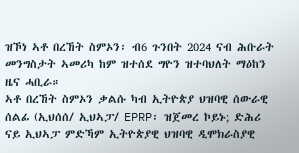ዝኾነ ኣቶ በረኸት ስምኦን፡ ብ6 ጉንበት 2024 ናብ ሕቡራት መንግስታት ኣመሪካ ከም ዝተሰደ ግዮን ዝተባህለት ማዕከን ዜና ሓቢራ።
ኣቶ በረኸት ስምኦን ቃልሱ ካብ ኢትዮጵያ ህዝባዊ ሰውራዊ ሰልፊ (ኢህሰሰ/ ኢህኣፓ/ EPRP፡ ዝጀመረ ኮይኑ; ድሕሪ ናይ ኢህኣፓ ምድኻም ኢትዮጵያዊ ህዝባዊ ዲሞክራስያዊ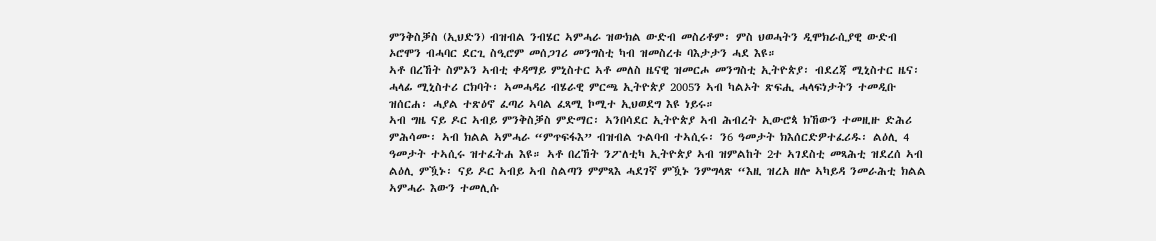ምንቅስቓስ (ኢህድን) ብዝብል ንብሄር ኣምሓራ ዝውክል ውድብ መስሪቶም፡ ምስ ህወሓትን ዲሞክራሲያዊ ውድብ ኦሮሞን ብሓባር ደርጊ ስዒሮም መሰጋገሪ መንግስቲ ካብ ዝመስረቱ ባእታታን ሓደ እዩ።
ኣቶ በረኸት ስምኦን ኣብቲ ቀዳማይ ምኒስተር ኣቶ መለስ ዜናዊ ዝመርሖ መንግስቲ ኢትዮጵያ፡ ብደረጃ ሚኒስተር ዜና፡ ሓላፊ ሚኒስተሪ ርክባት፡ ኣመሓዳሪ ብሄራዊ ምርጫ ኢትዮጵያ 2005ን ኣብ ካልኦት ጽፍሒ ሓላፍነታትን ተመዲቡ ዝሰርሐ፡ ሓያል ተጽዕኖ ፈጣሪ ኣባል ፈጻሚ ኮሚተ ኢህወደግ እዩ ነይሩ።
ኣብ ግዜ ናይ ዶር ኣብይ ምንቅስቓስ ምድማር፡ ኣንበሳደር ኢትዮጵያ ኣብ ሕብረት ኢውሮጳ ክኸውን ተመዚዙ ድሕሪ ምሕሳሙ፡ ኣብ ክልል ኣምሓራ “ምጥፍፋእ” ብዝብል ጉልባብ ተኣሲሩ፡ ን6 ዓመታት ክእሰርድዎተፈሪዱ፡ ልዕሊ 4 ዓመታት ተኣሲሩ ዝተፈትሐ እዩ። ኣቶ በረኸት ንፖለቲካ ኢትዮጵያ ኣብ ዝምልከት 2ተ ኣገደስቲ መጻሕቲ ዝደረሰ ኣብ ልዕሊ ምዃኑ፡ ናይ ዶር ኣብይ ኣብ ስልጣን ምምጻእ ሓደገኛ ምዃኑ ንምግላጽ “እዚ ዝረአ ዘሎ ኣካይዳ ንመራሕቲ ክልል ኣምሓራ እውን ተመሊሱ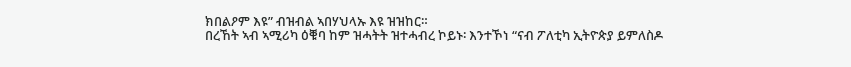ክበልዖም እዩ” ብዝብል ኣበሃህላኡ እዩ ዝዝከር።
በረኸት ኣብ ኣሚሪካ ዕቑባ ከም ዝሓትት ዝተሓብረ ኮይኑ፡ እንተኾነ “ናብ ፖለቲካ ኢትዮጵያ ይምለስዶ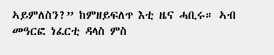ኣይምለስን?” ከምዘይፍለጥ እቲ ዜና ሓቢሩ። ኣብ መዓርፎ ነፈርቲ ዳላስ ምስ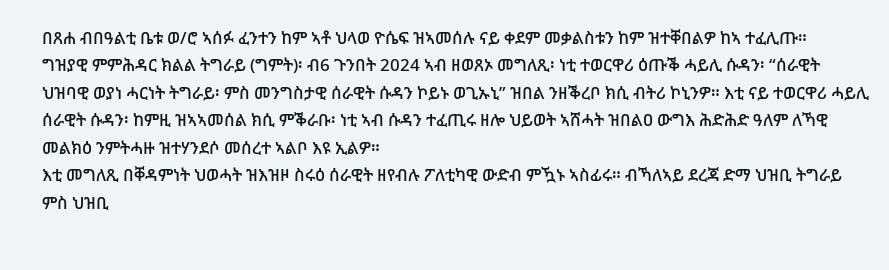በጸሐ ብበዓልቲ ቤቱ ወ/ሮ ኣሰፉ ፈንተን ከም ኣቶ ህላወ ዮሴፍ ዝኣመሰሉ ናይ ቀደም መቃልስቱን ከም ዝተቐበልዎ ከኣ ተፈሊጡ።
ግዝያዊ ምምሕዳር ክልል ትግራይ (ግምት)፡ ብ6 ጉንበት 2024 ኣብ ዘወጸኦ መግለጺ፡ ነቲ ተወርዋሪ ዕጡቕ ሓይሊ ሱዳን፡ “ሰራዊት ህዝባዊ ወያነ ሓርነት ትግራይ፡ ምስ መንግስታዊ ሰራዊት ሱዳን ኮይኑ ወጊኡኒ” ዝበል ንዘቕረቦ ክሲ ብትሪ ኮኒንዎ። እቲ ናይ ተወርዋሪ ሓይሊ ሰራዊት ሱዳን፡ ከምዚ ዝኣኣመሰል ክሲ ምቕራቡ፡ ነቲ ኣብ ሱዳን ተፈጢሩ ዘሎ ህይወት ኣሸሓት ዝበልዐ ውግእ ሕድሕድ ዓለም ለኻዊ መልክዕ ንምትሓዙ ዝተሃንደሶ መሰረተ ኣልቦ እዩ ኢልዎ።
እቲ መግለጺ በቐዳምነት ህወሓት ዝእዝዞ ስሩዕ ሰራዊት ዘየብሉ ፖለቲካዊ ውድብ ምዃኑ ኣስፊሩ። ብኻለኣይ ደረጃ ድማ ህዝቢ ትግራይ ምስ ህዝቢ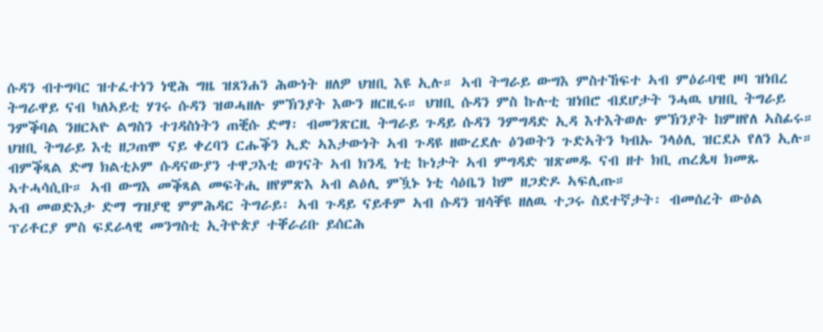ሱዳን ብተግባር ዝተፈተነን ነዊሕ ግዜ ዝጸንሐን ሕውነት ዘለዎ ህዝቢ እዩ ኢሉ። ኣብ ትግራይ ውግእ ምስተኸፍተ ኣብ ምዕራባዊ ዞባ ዝነበረ ትግራዋይ ናብ ካለኣይቲ ሃገሩ ሱዳን ዝወሓዘሉ ምኽንያት እውን ዘርዚሩ። ህዝቢ ሱዳን ምስ ኩሉቲ ዝነበሮ ብደሆታት ንሓዉ ህዝቢ ትግራይ ንምቕባል ንዘርኣዮ ልግስን ተገዳስነትን ጠቒሱ ድማ፡ ብመንጽርዚ ትግራይ ጉዳይ ሱዳን ንምግዳድ ኢዳ እተእትወሉ ምኽንያት ከምዘየለ ኣስፊሩ።
ህዝቢ ትግራይ እቲ ዘጋጠሞ ናይ ቀረባን ርሑቕን ኢድ ኣእታውነት ኣብ ጉዳዩ ዘውረደሉ ዕንወትን ጉድኣትን ካብኡ ንላዕሊ ዝርደኦ የለን ኢሉ። ብምቕጻል ድማ ክልቲኦም ሱዳናውያን ተዋጋእቲ ወገናት ኣብ ክንዲ ነቲ ኩነታት ኣብ ምግዳድ ዝጽመዱ ናብ ዘተ ክቢ ጠረጴዛ ክመጹ ኣተሓሳሲቡ። ኣብ ውግእ መቕጻል መፍትሒ ዘየምጽእ ኣብ ልዕሊ ምዃኑ ነቲ ሳዕቤን ከም ዘጋድዶ ኣፍሊጡ።
ኣብ መወድእታ ድማ ግዝያዊ ምምሕዳር ትግራይ፡ ኣብ ጉዳይ ናይቶም ኣብ ሱዳን ዝሳቐዩ ዘለዉ ተጋሩ ስደተኛታት፡ ብመሰረት ውዕል ፕሪቶርያ ምስ ፍደራላዊ መንግስቲ ኢትዮጵያ ተቐራሪቡ ይሰርሕ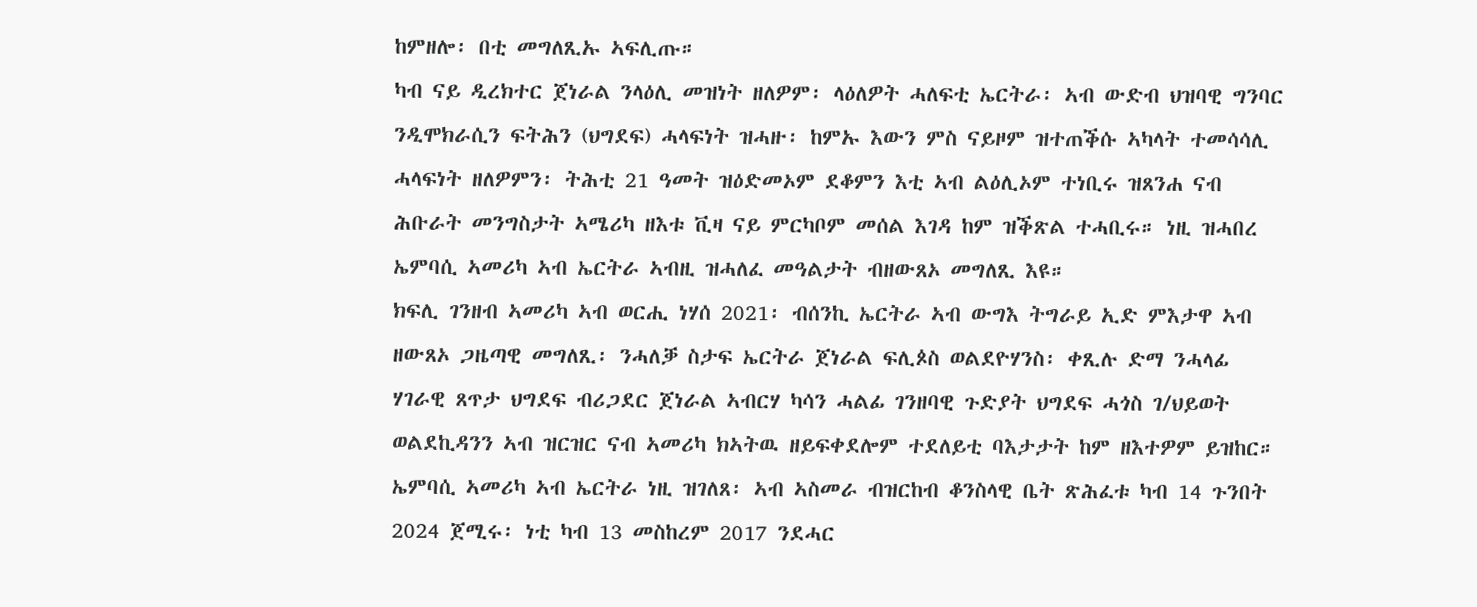ከምዘሎ፡ በቲ መግለጺኡ ኣፍሊጡ።
ካብ ናይ ዲረክተር ጀነራል ንላዕሊ መዝነት ዘለዎም፡ ላዕለዎት ሓለፍቲ ኤርትራ፡ ኣብ ውድብ ህዝባዊ ግንባር ንዲሞክራሲን ፍትሕን (ህግደፍ) ሓላፍነት ዝሓዙ፡ ከምኡ እውን ምስ ናይዞም ዝተጠቕሱ ኣካላት ተመሳሳሊ ሓላፍነት ዘለዎምን፡ ትሕቲ 21 ዓመት ዝዕድመኦም ደቆምን እቲ ኣብ ልዕሊኦም ተነቢሩ ዝጸንሐ ናብ ሕቡራት መንግስታት ኣሜሪካ ዘእቱ ቪዛ ናይ ምርካቦም መሰል እገዳ ከም ዝቕጽል ተሓቢሩ። ነዚ ዝሓበረ ኤምባሲ ኣመሪካ ኣብ ኤርትራ ኣብዚ ዝሓለፈ መዓልታት ብዘውጸኦ መግለጺ እዩ።
ክፍሊ ገንዘብ ኣመሪካ ኣብ ወርሒ ነሃሰ 2021፡ ብሰንኪ ኤርትራ ኣብ ውግእ ትግራይ ኢድ ምእታዋ ኣብ ዘውጸኦ ጋዜጣዊ መግለጺ፡ ንሓለቓ ስታፍ ኤርትራ ጀነራል ፍሊጶስ ወልደዮሃንስ፡ ቀጺሉ ድማ ንሓላፊ ሃገራዊ ጸጥታ ህግደፍ ብሪጋደር ጀነራል ኣብርሃ ካሳን ሓልፊ ገንዘባዊ ጉድያት ህግደፍ ሓጎስ ገ/ህይወት ወልደኪዳንን ኣብ ዝርዝር ናብ ኣመሪካ ክኣትዉ ዘይፍቀደሎም ተደለይቲ ባእታታት ከም ዘእተዎም ይዝከር።
ኤምባሲ ኣመሪካ ኣብ ኤርትራ ነዚ ዝገለጸ፡ ኣብ ኣስመራ ብዝርከብ ቆንስላዊ ቤት ጽሕፈቱ ካብ 14 ጉንበት 2024 ጀሚሩ፡ ነቲ ካብ 13 መስከረም 2017 ንደሓር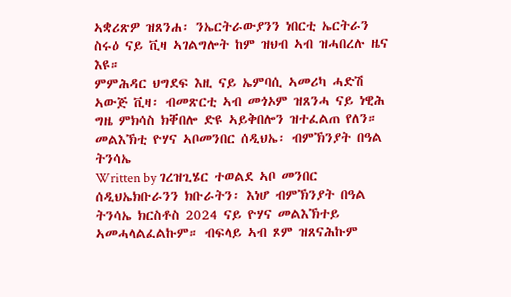ኣቋሪጽዎ ዝጸንሐ፡ ንኤርትራውያንን ነበርቲ ኤርትራን ስሩዕ ናይ ቪዛ ኣገልግሎት ከም ዝህብ ኣብ ዝሓበረሉ ዜና እዩ።
ምምሕዳር ህግደፍ እዚ ናይ ኤምባሲ ኣመሪካ ሓድሽ ኣውጅ ቪዛ፡ ብመጽርቲ ኣብ መጎኦም ዝጸንሓ ናይ ነዊሕ ግዜ ምክሳስ ክቐበሎ ድዩ ኣይቅበሎን ዝተፈልጠ የለን።
መልእኽቲ ዮሃና ኣቦመንበር ሰዲህኤ፡ ብምኽንያት በዓል ትንሳኤ
Written by ገረዝጊሄር ተወልደ ኣቦ መንበር ሰዲህኤክቡራንን ክቡራትን፡ እነሆ ብምኽንያት በዓል ትንሳኤ ክርስቶስ 2024 ናይ ዮሃና መልእኽተይ ኣመሓላልፈልኩም። ብፍላይ ኣብ ጾም ዝጸናሕኩም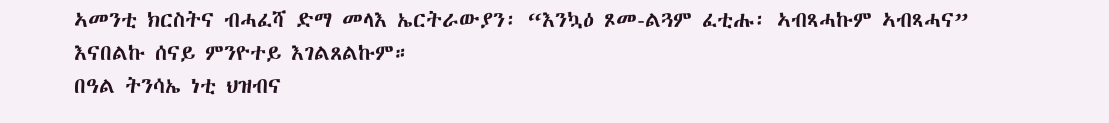ኣመንቲ ክርስትና ብሓፈሻ ድማ መላእ ኤርትራውያን፡ “እንኳዕ ጾመ-ልጓም ፈቲሑ፡ ኣብጻሓኩም ኣብጻሓና” እናበልኩ ሰናይ ምንዮተይ እገልጸልኩም።
በዓል ትንሳኤ ነቲ ህዝብና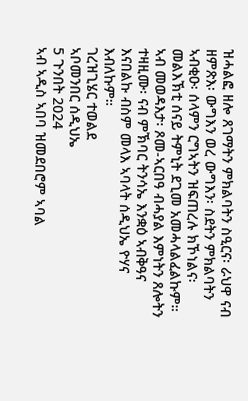ዝሓልፎ ዘሎ ጸገማትን ምክልባትን ስዒርና፡ ራህዋ ናብ ዘምጽእ፡ ውግእን ወረ ውግእን፡ ስደትን ምክልባትን ኣብቂዑ፡ ሰላምን ርግኣትን ዝፍጠረሉ ክኾነልና፡ መልእኽቲ ሰናይ ትምኒት ደጊመ አመሓላልፈልኩም።
ኣብ መወዳእታ፡ ጾመ-ኣርበዓ ብሓያል እምነትን ጸሎትን ተዛዚሙ፡ ናብ ምኽባር ትንሳኤ እንቋዕ ኣብቅዓና እናበልኩ ብስም መላእ ኣባላት ሰዲህኤ ዮሃና እብለኩም።
ገረዝጊሄር ተወልደ
ኣቦመንበር ሰዲህኤ
5 ጉንበት 2024
ኣብ ኣዲስ ኣበባ ዝመደበሮም ኣባል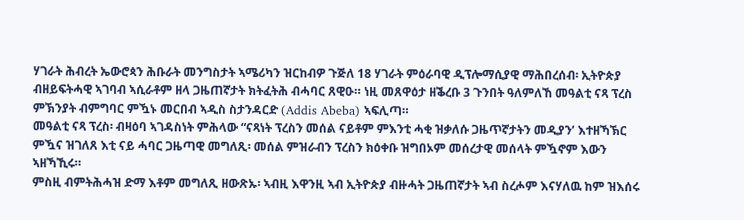ሃገራት ሕብረት ኤውሮጳን ሕቡራት መንግስታት ኣሜሪካን ዝርከብዎ ጉጅለ 18 ሃገራት ምዕራባዊ ዲፕሎማሲያዊ ማሕበረሰብ፡ ኢትዮጵያ ብዘይፍትሓዊ ኣገባብ ኣሲራቶም ዘላ ጋዜጠኛታት ክትፈትሕ ብሓባር ጸዊዑ። ነዚ መጸዋዕታ ዘቕረቡ 3 ጉንበት ዓለምለኸ መዓልቲ ናጻ ፕረስ ምኽንያት ብምግባር ምዃኑ መርበብ ኣዲስ ስታንዳርድ (Addis Abeba) ኣፍሊጣ።
መዓልቲ ናጻ ፕረስ፡ ብዛዕባ ኣገዳስነት ምሕላው “ናጻነት ፕረስን መሰል ናይቶም ምእንቲ ሓቂ ዝቃለሱ ጋዜጥኛታትን መዲያን’ እተዘኻኽር ምዃና ዝገለጸ እቲ ናይ ሓባር ጋዜጣዊ መግለጺ፡ መሰል ምዝራብን ፕረስን ክዕቀቡ ዝግበኦም መሰረታዊ መሰላት ምዃኖም እውን ኣዘኻኺሩ።
ምስዚ ብምትሕሓዝ ድማ እቶም መግለጺ ዘውጽኡ፡ ኣብዚ እዋንዚ ኣብ ኢትዮጵያ ብዙሓት ጋዜጠኛታት ኣብ ስረሖም እናሃለዉ ከም ዝእሰሩ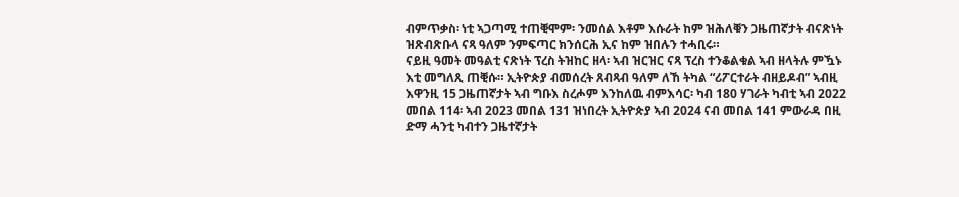ብምጥቃስ፡ ነቲ ኣጋጣሚ ተጠቒሞም፡ ንመሰል እቶም እሱራት ከም ዝሕለቑን ጋዜጠኛታት ብናጽነት ዝጽብጽቡላ ናጻ ዓለም ንምፍጣር ክንሰርሕ ኢና ከም ዝበሉን ተሓቢሩ።
ናይዚ ዓመት መዓልቲ ናጽነት ፕረስ ትዝከር ዘላ፡ ኣብ ዝርዝር ናጻ ፕረስ ተንቆልቁል ኣብ ዘላትሉ ምዃኑ እቲ መግለጺ ጠቒሱ። ኢትዮጵያ ብመሰረት ጸብጻብ ዓለም ለኸ ትካል “ሪፖርተራት ብዘይዶብ” ኣብዚ እዋንዚ 15 ጋዜጠኛታት ኣብ ግቡእ ስረሖም እንከለዉ ብምእሳር፡ ካብ 180 ሃገራት ካብቲ ኣብ 2022 መበል 114፡ ኣብ 2023 መበል 131 ዝነበረት ኢትዮጵያ ኣብ 2024 ናብ መበል 141 ምውራዳ በዚ ድማ ሓንቲ ካብተን ጋዜተኛታት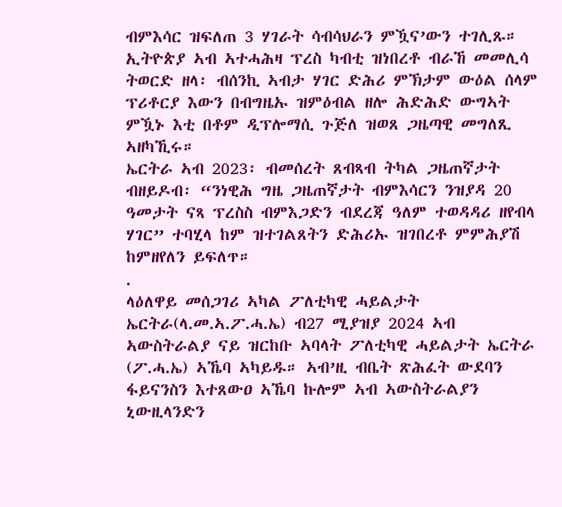ብምእሳር ዝፍለጠ 3 ሃገራት ሳብሳህራን ምዃና’ውን ተገሊጹ።
ኢትዮጵያ ኣብ ኣተሓሕዛ ፕረስ ካብቲ ዝነበረቶ ብራኸ መመሊሳ ትወርድ ዘላ፡ ብሰንኪ ኣብታ ሃገር ድሕሪ ምኽታም ውዕል ሰላም ፕሪቶርያ እውን በብግዜኡ ዝምዕብል ዘሎ ሕድሕድ ውግኣት ምዃኑ እቲ በቶም ዲፕሎማሲ ጉጅለ ዝወጸ ጋዜጣዊ መግለጺ ኣዘካኺሩ።
ኤርትራ ኣብ 2023፡ ብመሰረት ጸብጻብ ትካል ጋዜጠኛታት ብዘይዶብ፡ “ንነዊሕ ግዜ ጋዜጠኛታት ብምእሳርን ንዝያዳ 20 ዓመታት ናጻ ፕረስስ ብምእጋድን ብደረጃ ዓለም ተወዳዳሪ ዘየብላ ሃገር” ተባሂላ ከም ዝተገልጸትን ድሕሪኡ ዝገበረቶ ምምሕያሽ ከምዘየለን ይፍለጥ።
.
ላዕለዋይ መሰጋገሪ ኣካል ፖለቲካዊ ሓይልታት ኤርትራ(ላ.መ.ኣ.ፖ.ሓ.ኤ) ብ27 ሚያዝያ 2024 ኣብ ኣውስትራልያ ናይ ዝርከቡ ኣባላት ፖለቲካዊ ሓይልታት ኤርትራ (ፖ.ሓ.ኤ) ኣኼባ ኣካይዱ። ኣብ’ዚ ብቤት ጽሕፈት ውደባን ፋይናንስን እተጸውዐ ኣኼባ ኩሎም ኣብ ኣውስትራልያን ኒውዚላንድን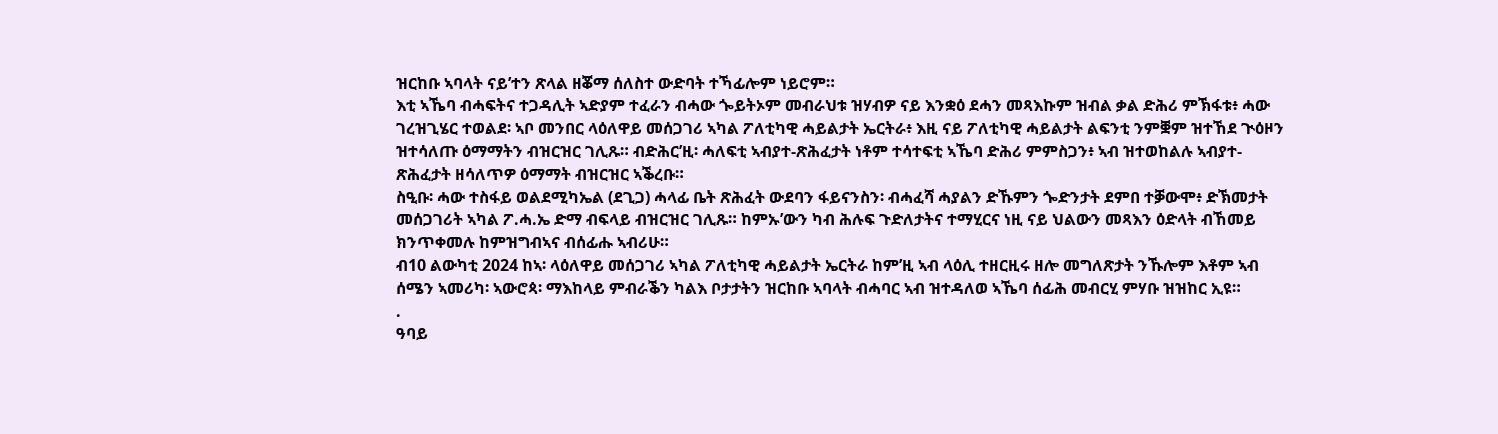ዝርከቡ ኣባላት ናይ’ተን ጽላል ዘቖማ ሰለስተ ውድባት ተኻፊሎም ነይሮም።
እቲ ኣኼባ ብሓፍትና ተጋዳሊት ኣድያም ተፈራን ብሓው ጐይትኦም መብራህቱ ዝሃብዎ ናይ እንቋዕ ደሓን መጻእኩም ዝብል ቃል ድሕሪ ምኽፋቱ፥ ሓው ገረዝጊሄር ተወልደ፡ ኣቦ መንበር ላዕለዋይ መሰጋገሪ ኣካል ፖለቲካዊ ሓይልታት ኤርትራ፥ እዚ ናይ ፖለቲካዊ ሓይልታት ልፍንቲ ንምቛም ዝተኸደ ጒዕዞን ዝተሳለጡ ዕማማትን ብዝርዝር ገሊጹ። ብድሕር’ዚ፡ ሓለፍቲ ኣብያተ-ጽሕፈታት ነቶም ተሳተፍቲ ኣኼባ ድሕሪ ምምስጋን፥ ኣብ ዝተወከልሉ ኣብያተ-ጽሕፈታት ዘሳለጥዎ ዕማማት ብዝርዝር ኣቕረቡ።
ስዒቡ፡ ሓው ተስፋይ ወልደሚካኤል (ደጊጋ) ሓላፊ ቤት ጽሕፈት ውደባን ፋይናንስን፡ ብሓፈሻ ሓያልን ድኹምን ጐድንታት ደምበ ተቓውሞ፥ ድኽመታት መሰጋገሪት ኣካል ፖ.ሓ.ኤ ድማ ብፍላይ ብዝርዝር ገሊጹ። ከምኡ’ውን ካብ ሕሉፍ ጉድለታትና ተማሂርና ነዚ ናይ ህልውን መጻእን ዕድላት ብኸመይ ክንጥቀመሉ ከምዝግብኣና ብሰፊሑ ኣብሪሁ።
ብ10 ልውካቲ 2024 ከኣ፡ ላዕለዋይ መሰጋገሪ ኣካል ፖለቲካዊ ሓይልታት ኤርትራ ከም’ዚ ኣብ ላዕሊ ተዘርዚሩ ዘሎ መግለጽታት ንኹሎም እቶም ኣብ ሰሜን ኣመሪካ፡ ኣውሮጳ፡ ማእከላይ ምብራቕን ካልእ ቦታታትን ዝርከቡ ኣባላት ብሓባር ኣብ ዝተዳለወ ኣኼባ ሰፊሕ መብርሂ ምሃቡ ዝዝከር ኢዩ።
.
ዓባይ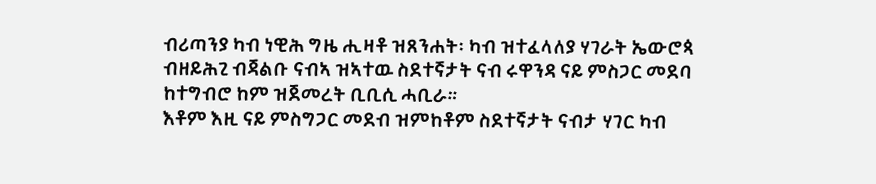ብሪጣንያ ካብ ነዊሕ ግዜ ሒዛቶ ዝጸንሐት፡ ካብ ዝተፈላለያ ሃገራት ኤውሮጳ ብዘይሕጊ ብጃልቡ ናብኣ ዝኣተዉ ስደተኛታት ናብ ሩዋንዳ ናይ ምስጋር መደባ ከተግብሮ ከም ዝጀመረት ቢቢሲ ሓቢራ።
እቶም እዚ ናይ ምስግጋር መደብ ዝምከቶም ስደተኛታት ናብታ ሃገር ካብ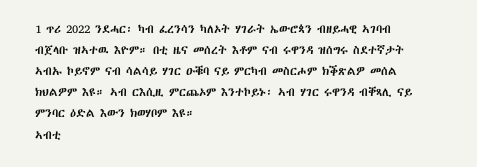1 ጥሪ 2022 ንደሓር፡ ካብ ፈረንሳን ካለኦት ሃገራት ኤውሮጳን ብዘይሓዊ ኣገባብ ብጀላቡ ዝኣተዉ እዮም። በቲ ዜና መሰረት እቶም ናብ ሩዋንዳ ዝሰግሩ ስደተኛታት ኣብኡ ኮይኖም ናብ ሳልሳይ ሃገር ዑቑባ ናይ ምርካብ መስርሖም ክቕጽልዎ መሰል ክህልዎም እዩ። ኣብ ርእሲዚ ምርጨኦም እንተኮይኑ፡ ኣብ ሃገር ሩዋንዳ ብቐጻሊ ናይ ምንባር ዕድል እውን ክወሃቦም እዩ።
ኣብቲ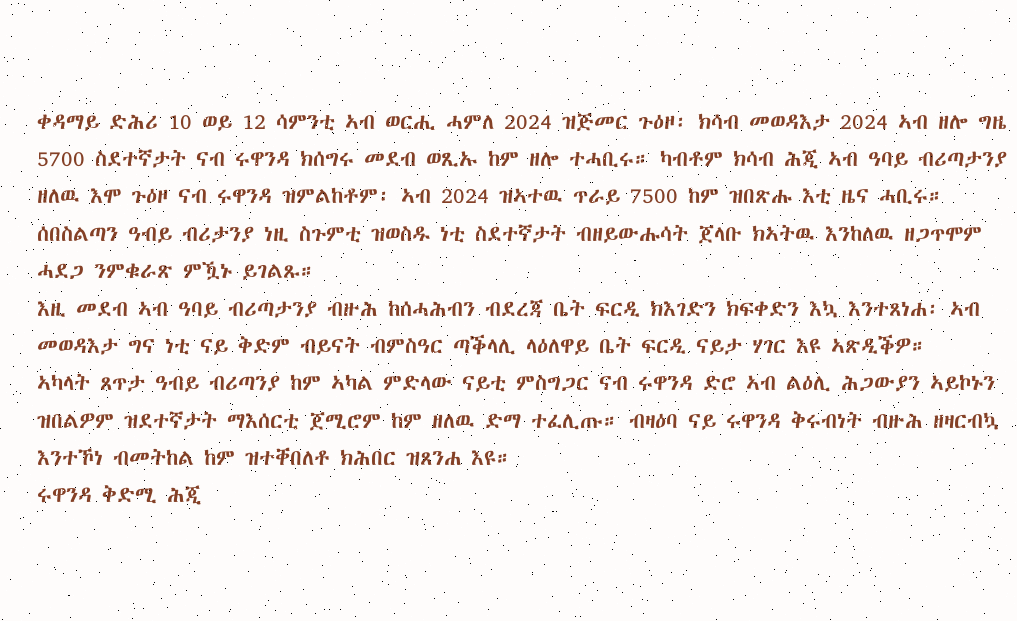ቀዳማይ ድሕሪ 10 ወይ 12 ሳምንቲ ኣብ ወርሒ ሓምለ 2024 ዝጅመር ጉዕዞ፡ ክሳብ መወዳእታ 2024 ኣብ ዘሎ ግዜ 5700 ስደተኛታት ናብ ሩዋንዳ ክሰግሩ መደብ ወጺኡ ከም ዘሎ ተሓቢሩ። ካብቶም ክሳብ ሕጂ ኣብ ዓባይ ብሪጣታንያ ዘለዉ እሞ ጉዕዞ ናብ ሩዋንዳ ዝምልከቶም፡ ኣብ 2024 ዝኣተዉ ጥራይ 7500 ከም ዝበጽሑ እቲ ዜና ሓቢሩ። ሰበስልጣን ዓብይ ብሪታንያ ነዚ ስጉምቲ ዝወስዱ ነቲ ስደተኛታት ብዘይውሑሳት ጀላቡ ክኣትዉ እንከለዉ ዘጋጥሞም ሓደጋ ንምቁራጽ ምዃኑ ይገልጹ።
እዚ መደብ ኣብ ዓባይ ብሪጣታንያ ብዙሕ ከሰሓሕብን ብደረጃ ቤት ፍርዲ ክእገድን ክፍቀድን እኳ እንተጸነሐ፡ ኣብ መወዳእታ ግና ነቲ ናይ ቅድም ብይናት ብምስዓር ጣቕላሊ ላዕለዋይ ቤት ፍርዲ ናይታ ሃገር እዩ ኣጽዲቕዎ።
ኣካላት ጸጥታ ዓብይ ብሪጣንያ ከም ኣካል ምድላው ናይቲ ምስግጋር ናብ ሩዋንዳ ድሮ ኣብ ልዕሊ ሕጋውያን ኣይኮኑን ዝበልዎም ዝደተኛታት ማእሰርቲ ጀሚሮም ከም ዘለዉ ድማ ተፈሊጡ። ብዛዕባ ናይ ሩዋንዳ ቅሩብነት ብዙሕ ዘዛርብኳ እንተኾነ ብመትከል ከም ዝተቐበለቶ ክሕበር ዝጸንሐ እዩ።
ሩዋንዳ ቅድሚ ሕጂ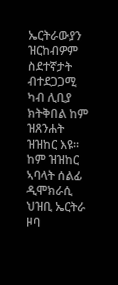ኤርትራውያን ዝርከብዎም ስደተኛታት ብተደጋጋሚ ካብ ሊቢያ ክትቅበል ከም ዝጸንሐት ዝዝከር እዩ።
ከም ዝዝከር ኣባላት ሰልፊ ዲሞክራሲ ህዝቢ ኤርትራ ዞባ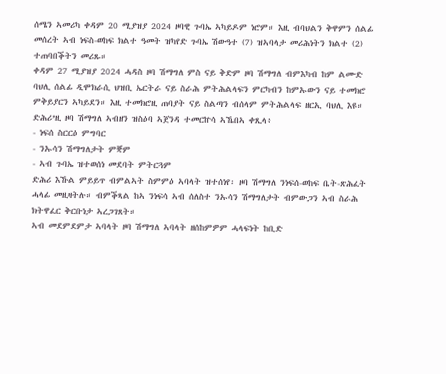ሰሜን ኣመሪካ ቀዳም 20 ሚያዝያ 2024 ዞባዊ ጉባኤ ኣካይዶም ነሮም። እዚ ብባህልን ቅዋምን ሰልፊ መሰረት ኣብ ነፍስ-ወከፍ ክልተ ዓመት ዝካየድ ጉባኤ ሽውዓተ (7) ዝኣባላታ መሪሕነትን ክልተ (2) ተጠባበቕትን መሪጹ።
ቀዳም 27 ሚያዝያ 2024 ሓዳስ ዞባ ሽማግለ ምስ ናይ ቅድም ዞባ ሽማግለ ብምእካብ ከም ልሙድ ባህሊ ሰልፊ ዲሞክራሲ ህዝቢ ኤርትራ ናይ ስራሕ ምትሕልላፍን ምርካብን ከምኡውን ናይ ተመክሮ ምቅይያርን ኣካይደን። እዚ ተመክሮዚ ጠባያት ናይ ስልጣን ብሰላም ምትሕልላፍ ዘርኢ ባህሊ እዩ።
ድሕሪ’ዚ ዞባ ሽማግለ ኣብዘን ዝስዕባ ኣጀንዳ ተመርኵሳ ኣኼበኣ ቀጺላ፥
- ነፍሰ ስርርዕ ምግባር
- ንኡሳን ሽማግለታት ምቛም
- ኣብ ጉባኤ ዝተወሰነ መደባት ምትርጓም
ድሕሪ እኹል ምይይጥ ብምልኣት ስምምዕ ኣባላት ዝተሰነየ፡ ዞባ ሽማግለ ንነፍሰ-ወከፍ ቤት-ጽሕፈት ሓላፊ መዚዛትሉ። ብምቕጻል ከኣ ንነፍሳ ኣብ ሰለስተ ንኡሳን ሽማግለታት ብምውጋን ኣብ ስራሕ ክትዋፈር ቅርቡነታ ኣረጋገጸት።
ኣብ መደምደምታ ኣባላት ዞባ ሽማግለ ኣባላት ዘሰከምዎም ሓላፍነት ከቢድ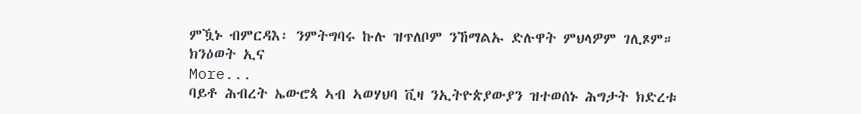ምዃኑ ብምርዳእ፡ ንምትግባሩ ኩሉ ዝጥለቦም ንኸማልኡ ድሉዋት ምህላዎም ገሊጾም።
ክንዕወት ኢና
More...
ባይቶ ሕብረት ኤውሮጳ ኣብ ኣወሃህባ ቪዛ ንኢትዮጵያውያን ዝተወሰኑ ሕግታት ክድረቱ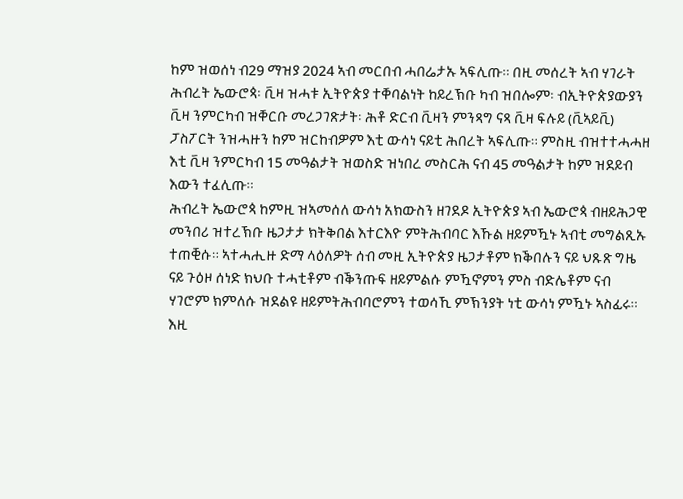ከም ዝወሰነ ብ29 ማዝያ 2024 ኣብ መርበብ ሓበሬታኡ ኣፍሊጡ። በዚ መሰረት ኣብ ሃገራት ሕብረት ኤውሮጳ፡ ቪዛ ዝሓቱ ኢትዮጵያ ተቐባልነት ከይረኽቡ ካብ ዝበሎም፡ ብኢትዮጵያውያን ቪዛ ንምርካብ ዝቐርቡ መረጋገጽታት፡ ሕቶ ድርብ ቪዛን ምንጻግ ናጻ ቪዛ ፍሉይ (ቪኣይቪ) ፓስፖርት ንዝሓዙን ከም ዝርከብዎም እቲ ውሳነ ናይቲ ሕበረት ኣፍሊጡ። ምስዚ ብዝተተሓሓዘ እቲ ቪዛ ንምርካብ 15 መዓልታት ዝወስድ ዝነበረ መስርሕ ናብ 45 መዓልታት ከም ዝደይብ እውን ተፈሊጡ።
ሕብረት ኤውሮጳ ከምዚ ዝኣመሰለ ውሳነ አክውስን ዘገደዶ ኢትዮጵያ ኣብ ኤውሮጳ ብዘይሕጋዊ መንበሪ ዝተረኽቡ ዜጋታታ ክትቅበል እተርእዮ ምትሕብባር እኹል ዘይምዃኑ ኣብቲ መግልጺኡ ተጠቒሱ። ኣተሓሒዙ ድማ ላዕለዎት ሰብ መዚ ኢትዮጵያ ዜጋታቶም ክቕበሉን ናይ ህጹጽ ግዜ ናይ ጉዕዞ ሰነድ ክህቡ ተሓቲቶም ብቕንጡፍ ዘይምልሱ ምዃኖምን ምስ ብድሌቶም ናብ ሃገሮም ክምለሱ ዝደልዩ ዘይምትሕብባሮምን ተወሳኺ ምኽንያት ነቲ ውሳነ ምዃኑ ኣስፊሩ።
እዚ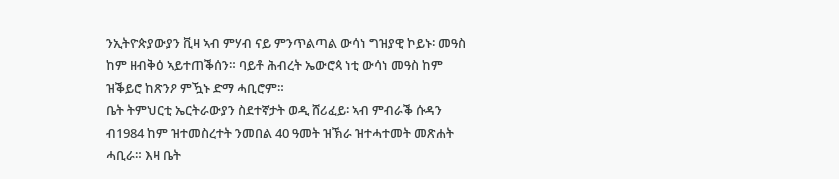ንኢትዮጵያውያን ቪዛ ኣብ ምሃብ ናይ ምንጥልጣል ውሳነ ግዝያዊ ኮይኑ፡ መዓስ ከም ዘብቅዕ ኣይተጠቕሰን። ባይቶ ሕብረት ኤውሮጳ ነቲ ውሳነ መዓስ ከም ዝቕይሮ ከጽንዖ ምዃኑ ድማ ሓቢሮም።
ቤት ትምህርቲ ኤርትራውያን ስደተኛታት ወዲ ሸሪፈይ፡ ኣብ ምብራቕ ሱዳን ብ1984 ከም ዝተመስረተት ንመበል 40 ዓመት ዝኽራ ዝተሓተመት መጽሐት ሓቢራ። እዛ ቤት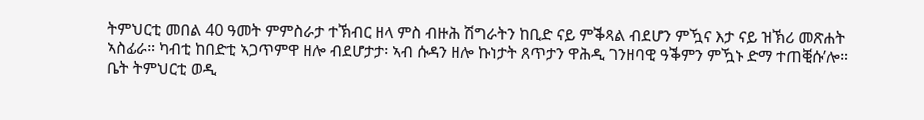ትምህርቲ መበል 40 ዓመት ምምስራታ ተኽብር ዘላ ምስ ብዙሕ ሽግራትን ከቢድ ናይ ምቕጻል ብደሆን ምዃና እታ ናይ ዝኽሪ መጽሐት ኣስፊራ። ካብቲ ከበድቲ ኣጋጥምዋ ዘሎ ብደሆታታ፡ ኣብ ሱዳን ዘሎ ኩነታት ጸጥታን ዋሕዲ ገንዘባዊ ዓቕምን ምዃኑ ድማ ተጠቒሱ’ሎ።
ቤት ትምህርቲ ወዲ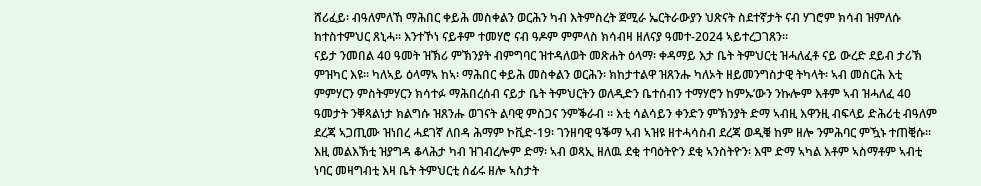ሸሪፈይ፡ ብዓለምለኸ ማሕበር ቀይሕ መስቀልን ወርሕን ካብ እትምስረት ጀሚራ ኤርትራውያን ህጽናት ስደተኛታት ናብ ሃገሮም ክሳብ ዝምለሱ ከተስተምህር ጸኒሓ። እንተኾነ ናይቶም ተመሃሮ ናብ ዓዶም ምምላስ ክሳብዛ ዘለናያ ዓመተ-2024 ኣይተረጋገጸን።
ናይታ ንመበል 40 ዓመት ዝኽሪ ምኽንያት ብምግባር ዝተዳለወት መጽሐት ዕላማ፡ ቀዳማይ እታ ቤት ትምህርቲ ዝሓለፈቶ ናይ ውረድ ደይብ ታሪኽ ምዝካር እዩ። ካለኣይ ዕላማኣ ከኣ፡ ማሕበር ቀይሕ መስቀልን ወርሕን፡ ክከታተልዋ ዝጸንሑ ካለኦት ዘይመንግስታዊ ትካላት፡ ኣብ መስርሕ እቲ ምምሃርን ምስትምሃርን ክሳተፉ ማሕበረሰብ ናይታ ቤት ትምህርትን ወለዲድን ቤተሰብን ተማሃሮን ከምኡ’ውን ንኩሎም እቶም ኣብ ዝሓለፈ 40 ዓመታት ንቐጻልነታ ክልግሱ ዝጸንሑ ወገናት ልባዊ ምስጋና ንምቕራብ ። እቲ ሳልሳይን ቀንድን ምኽንያት ድማ ኣብዚ እዋንዚ ብፍላይ ድሕሪቲ ብዓለም ደረጃ ኣጋጢሙ ዝነበረ ሓደገኛ ለበዳ ሕማም ኮቪድ-19፡ ገንዘባዊ ዓቕማ ኣብ ኣዝዩ ዘተሓሳስብ ደረጃ ወዲቑ ከም ዘሎ ንምሕባር ምዃኑ ተጠቒሱ።
እዚ መልእኽቲ ዝያግዳ ቆላሕታ ካብ ዝገብረሎም ድማ፡ ኣብ ወጻኢ ዘለዉ ደቂ ተባዕትዮን ደቂ ኣንስትዮን፡ እሞ ድማ ኣካል እቶም ኣስማቶም ኣብቲ ነባር መዛግብቲ እዛ ቤት ትምህርቲ ሰፊሩ ዘሎ ኣስታት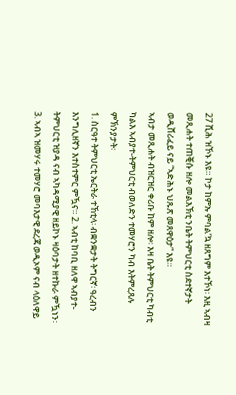27 ሺሕ ዝኾኑ እዩ። ኮታ ከምኡ ምባል’ኳ ዘጸግም እተኾነ፡ እዚ ኣብዛ መጺሐት ተጠቒሱ ዘሎ መልእኽቲ ንቤት ትምህርቲ ስደተኛታት ወዲሸሪፈይ ናይ “ኣድሕኑ ህጹጽ መጸዋዕታ” እዩ።
ኣብታ መጺሐት ብዝርዝር ቀሪቡ ከም ዘሎ፡ እዛ ቤት ትምህርቲ ካብቲ ካልእ ኣብያተ-ትምህርቲ ብወለድን ተመሃሮን ካብ እትምረጸሉ ምኽንያታት፡
1. ስርዓተ ትምህርቲ ኤርትራ ተኸቲላ፡ ብቋንቋታት ትግርኛ፡ ዓረብን እንግሊዘኛን እተስተምር ምዃና። 2. ኣብቲ ከባቢ ዘለዋ ኣብያተ-ትምህርቲ ዝያዳ ናብ ኣካዳሚያዊ ዘይኮኑ ዛዕባታት ዘተኩራ ምዃነን፡ 3. ኣብኣ ዝመሃሩ ተመሃሮ መባእታዊ ደረጃ ወዲኦም ናብ ላዕለዋይ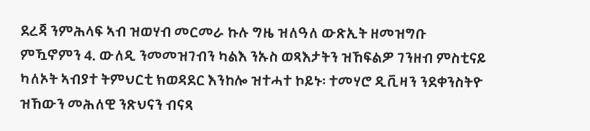ደረጃ ንምሕላፍ ኣብ ዝወሃብ መርመራ ኩሉ ግዜ ዝለዓለ ውጽኢት ዘመዝግቡ ምዃኖምን 4. ውለዲ ንመመዝገብን ካልእ ንኡስ ወጻእታትን ዝኸፍልዎ ገንዘብ ምስቲናይ ካለኦት ኣብያተ ትምህርቲ ክወዳደር እንከሎ ዝተሓተ ኮይኑ፡ ተመሃሮ ዲቪዛን ንደቀንስትዮ ዝኸውን መሕለዊ ንጽህናን ብናጻ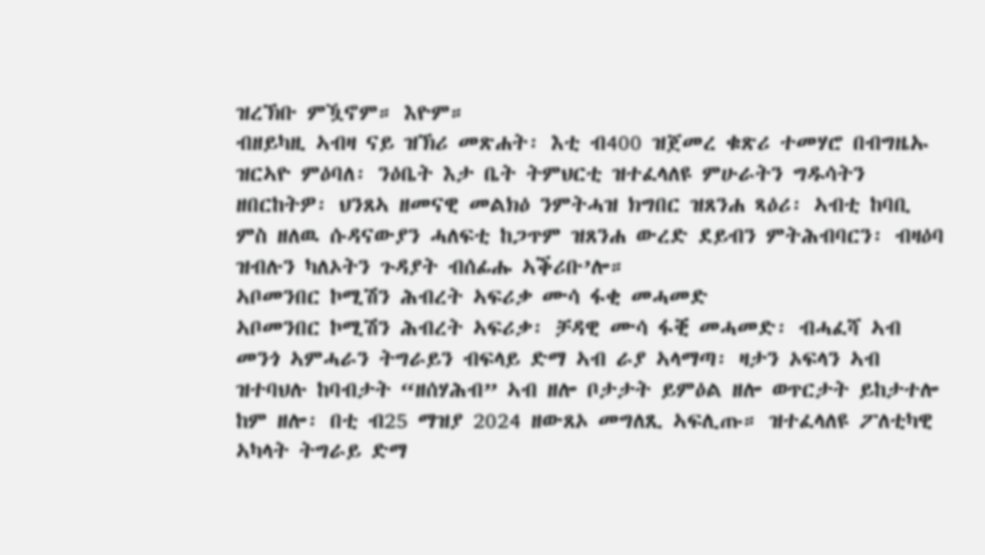ዝረኽቡ ምዃኖም። እዮም።
ብዘይካዚ ኣብዛ ናይ ዝኽሪ መጽሐት፡ እቲ ብ400 ዝጀመረ ቁጽሪ ተመሃሮ በብግዜኡ ዝርኣዮ ምዕባለ፡ ንዕቤት እታ ቤት ትምህርቲ ዝተፈላለዩ ምሁራትን ግዱሳትን ዘበርከትዎ፡ ህንጸኣ ዘመናዊ መልክዕ ንምትሓዝ ክግበር ዝጸንሐ ጻዕሪ፡ ኣብቲ ከባቢ ምስ ዘለዉ ሱዳናውያን ሓለፍቲ ከጋጥም ዝጸንሐ ውረድ ደይብን ምትሕብባርን፡ ብዛዕባ ዝብሉን ካለኦትን ጉዳያት ብሰፊሑ ኣቕሪቡ’ሎ።
ኣቦመንበር ኮሚሽን ሕብረት ኣፍሪቃ ሙሳ ፋቂ መሓመድ
ኣቦመንበር ኮሚሽን ሕብረት ኣፍሪቃ፡ ቻዳዊ ሙሳ ፋቒ መሓመድ፡ ብሓፈሻ ኣብ መንጎ ኣምሓራን ትግራይን ብፍላይ ድማ ኣብ ራያ ኣላማጣ፡ ዛታን ኦፍላን ኣብ ዝተባህሉ ከባብታት “ዘሰሃሕብ” ኣብ ዘሎ ቦታታት ይምዕል ዘሎ ወጥርታት ይከታተሎ ከም ዘሎ፡ በቲ ብ25 ማዝያ 2024 ዘውጸኦ መግለጺ ኣፍሊጡ። ዝተፈላለዩ ፖለቲካዊ ኣካላት ትግራይ ድማ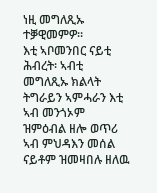ነዚ መግለጺኡ ተቓዊመምዎ።
እቲ ኣቦመንበር ናይቲ ሕብረት፡ ኣብቲ መግለጺኡ ክልላት ትግራይን ኣምሓራን እቲ ኣብ መንጎኦም ዝምዕብል ዘሎ ወጥሪ ኣብ ምህዳእን መሰል ናይቶም ዝመዛበሉ ዘለዉ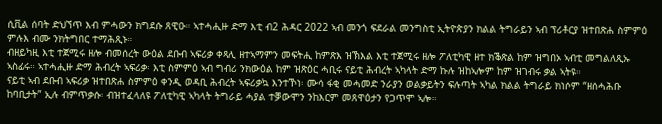ሲቪል ሰባት ድህኘጥ እብ ምሓውን ክግደሱ ጸዊዑ። ኣተሓሒዙ ድማ እቲ ብ2 ሕዳር 2022 ኣብ መንጎ ፍደራል መንግስቲ ኢትዮጵያን ክልል ትግራይን ኣብ ፕሪቶርያ ዝተበጽሐ ስምምዕ ምሉእ ብሙ ንክትግበር ተማሕጺኑ።
ብዘይካዚ እቲ ተጀሚሩ ዘሎ ብመሰረት ውዕል ደቡብ ኣፍሪቃ ቀጻሊ ዘተኣማምን መፍትሒ ከምጽእ ዝኽእል እቲ ተጀሚሩ ዘሎ ፖለቲካዊ ዘተ ክቕጽል ከም ዝግበኦ ኣብቲ መግልለጺኡ ኣስፊሩ። ኣተሓሒዙ ድማ ሕብረት ኣፍሪቃ፡ እቲ ስምምዕ ኣብ ግብሪ ንክውዕል ከም ዝጽዕር ሓቢሩ ናይቲ ሕብረት ኣካላት ድማ ኩሉ ዝከኣሎም ከም ዝገብሩ ቃል ኣትዩ።
ናይቲ ኣብ ደቡብ ኣፍሪቃ ዝተበጽሐ ስምምዕ ቀንዲ ወዳቢ ሕብረት ኣፍሪቃኳ እንተኾነ፡ ሙሳ ፋቂ መሓመድ ንራያን ወልቃይትን ፍሉጣት ኣካል ክልል ትግራይ ክነሶም “ዘሰሓሕቡ ከባቢታት” ኢሉ ብምጥቃሱ፡ ብዝተፈላለዩ ፖለቲካዊ ኣካላት ትግራይ ሓያል ተቓውሞን ንከእርም መጸዋዕታን የጋጥሞ ኣሎ።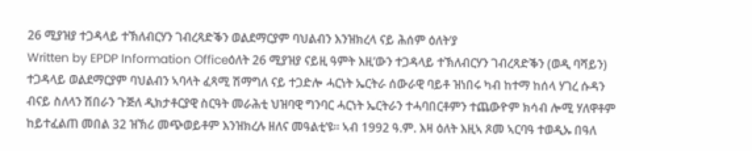26 ሚያዝያ ተጋዳላይ ተኽለብርሃን ገብረጻድቕን ወልደማርያም ባህልብን እንዝክረላ ናይ ሕሰም ዕለት’ያ
Written by EPDP Information Officeዕለት 26 ሚያዝያ ናይዚ ዓምት እዚ’ውን ተጋዳላይ ተኽለብርሃን ገብረጻድቕን (ወዲ ባሻይን) ተጋዳላይ ወልደማርያም ባህልብን ኣባላት ፈጻሚ ሽማግለ ናይ ተጋድሎ ሓርነት ኤርትራ ሰውራዊ ባይቶ ዝነበሩ ካብ ከተማ ከሰላ ሃገረ ሱዳን ብናይ ስለላን ሽበራን ጉጅለ ዲክታቶርያዊ ስርዓት መራሕቲ ህዝባዊ ግንባር ሓርነት ኤርትራን ተሓባበርቶምን ተጨውዮም ክሳብ ሎሚ ሃለዋቶም ከይተፈልጠ መበል 32 ዝኽሪ መጭወይቶም እንዝክረሉ ዘለና መዓልቲ’ዩ። ኣብ 1992 ዓ.ም. እዛ ዕለት እዚኣ ጾመ ኣርባዓ ተወዲኡ በዓለ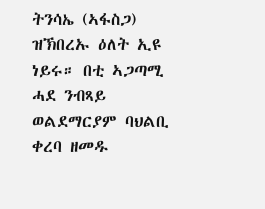ትንሳኤ (ኣፋስጋ) ዝኽበረኡ ዕለት ኢዩ ነይሩ። በቲ ኣጋጣሚ ሓደ ንብጻይ ወልደማርያም ባህልቢ ቀረባ ዘመዱ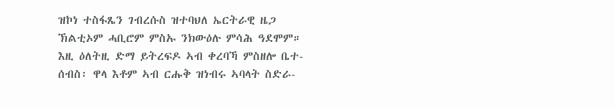ዝኮነ ተስፋጼን ገብረሱስ ዝተባህለ ኤርትራዊ ዜጋ ኽልቲኦም ሓቢሮም ምስኡ ንክውዕሉ ምሳሕ ዓደሞም። እዚ ዕለትዚ ድማ ይትረፍዶ ኣብ ቀረባኻ ምስዘሎ ቤተ-ሰብስ፡ ዋላ እቶም ኣብ ርሑቅ ዝነብሩ ኣባላት ስድራ-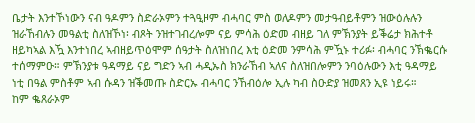ቤታት እንተኾነውን ናብ ዓዶምን ስድራኦምን ተጓዒዞም ብሓባር ምስ ወለዶምን መታዓብይቶምን ዝውዕሉሉን ዝራኸብሉን መዓልቲ ስለዝኾነ፡ ብጾት ንዝተገብረሎም ናይ ምሳሕ ዕድመ ብዘይ ገለ ምኽንያት ይቕሬታ ክሕተቶ ዘይካኣል እዃ እንተነበረ ኣብዘይጥዕሞም ሰዓታት ስለዝነበረ እቲ ዕድመ ንምሳሕ ምዃኑ ተሪፉ፡ ብሓባር ንኽቈርሱ ተሰማምዑ። ምኽንያቱ ዓዳማይ ናይ ግድን ኣብ ሓዲኡስ ክንራኸብ ኣለና ስለዝበሎምን ንባዕሉውን እቲ ዓዳማይ ነቲ በዓል ምስቶም ኣብ ሱዳን ዝቕመጡ ስድርኡ ብሓባር ንኸብዕሎ ኢሉ ካብ ስዑድያ ዝመጸን ኢዩ ነይሩ።
ከም ቈጸራኦም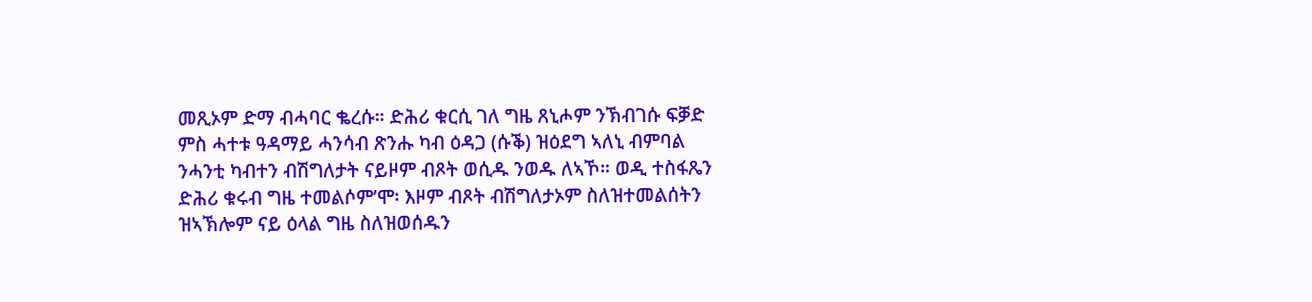መጺኦም ድማ ብሓባር ቈረሱ። ድሕሪ ቁርሲ ገለ ግዜ ጸኒሖም ንኽብገሱ ፍቓድ ምስ ሓተቱ ዓዳማይ ሓንሳብ ጽንሑ ካብ ዕዳጋ (ሱቕ) ዝዕደግ ኣለኒ ብምባል ንሓንቲ ካብተን ብሽግለታት ናይዞም ብጾት ወሲዱ ንወዱ ለኣኾ። ወዲ ተስፋጼን ድሕሪ ቁሩብ ግዜ ተመልሶም’ሞ፡ እዞም ብጾት ብሽግለታኦም ስለዝተመልሰትን ዝኣኽሎም ናይ ዕላል ግዜ ስለዝወሰዱን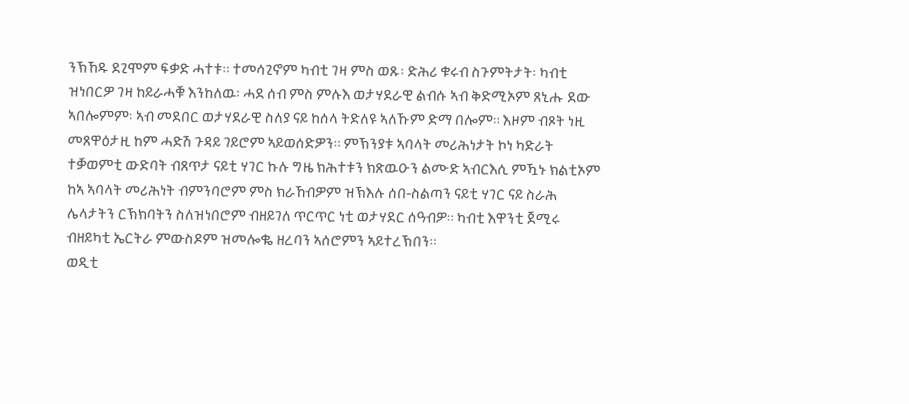ንኽኸዱ ደጊሞም ፍቃድ ሓተቱ። ተመሳጊኖም ካብቲ ገዛ ምስ ወጹ፡ ድሕሪ ቁሩብ ስጉምትታት፡ ካብቲ ዝነበርዎ ገዛ ከይራሓቑ እንከለዉ፡ ሓደ ሰብ ምስ ምሉእ ወታሃደራዊ ልብሱ ኣብ ቅድሚኦም ጸኒሑ ደው ኣበሎምም፡ ኣብ መደበር ወታሃደራዊ ስለያ ናይ ከሰላ ትድለዩ ኣለኹም ድማ በሎም። እዞም ብጾት ነዚ መጸዋዕታዚ ከም ሓድሽ ጉዳይ ገይሮም ኣይወሰድዎን። ምኽንያቱ ኣባላት መሪሕነታት ኮነ ካድራት ተቓወምቲ ውድባት ብጸጥታ ናይቲ ሃገር ኩሉ ግዜ ክሕተቱን ክጽዉዑን ልሙድ ኣብርእሲ ምዃኑ ክልቲኦም ከኣ ኣባላት መሪሕነት ብምንባሮም ምስ ክራኸብዎም ዝኽእሉ ሰበ-ስልጣን ናይቲ ሃገር ናይ ስራሕ ሌላታትን ርኽክባትን ስለዝነበሮም ብዘይገለ ጥርጥር ነቲ ወታሃደር ሰዓብዎ። ካብቲ እዋንቲ ጀሚሩ ብዘይካቲ ኤርትራ ምውስዶም ዝመሎቈ ዘረባን ኣሰሮምን ኣይተረኽበን።
ወዲቲ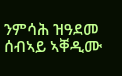ንምሳሕ ዝዓደመ ሰብኣይ ኣቐዲሙ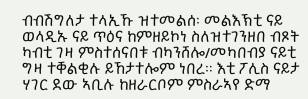ብብሽግለታ ተላኢኹ ዝተመልሰ፡ መልእኽቲ ናይ ወላዲኡ ናይ ጥዕና ከምዘይኮነ ስለዝተገንዘበ ብጾት ካብቲ ገዛ ምስተሰናበቱ ብካንሸሎ/መካበብያ ናይቲ ግዛ ተቐልቂሉ ይኸታተሎም ነበረ። እቲ ፖሊስ ናይታ ሃገር ደው ኣቢሉ ከዘራርቦም ምስራኣየ ድማ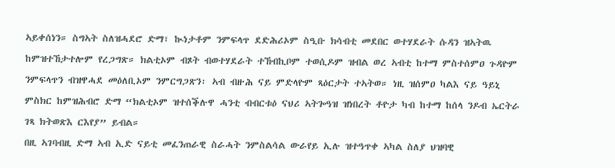ኣይቀሰነን። ስግኣት ስለዝሓደሮ ድማ፣ ኲነታቶም ንምፍላጥ ደድሕሪኦም ስዒቡ ክሳብቲ መደበር ወተሃደራት ሱዳን ዝኣትዉ ከምዝተኸታተሎም የረጋግጽ። ክልቲኦም ብጾት ብወተሃደራት ተኸብኪቦም ተወሲዶም ዝብል ወረ ኣብቲ ከተማ ምስተሰምዐ ጉዳዮም ንምፍላጥን ብዝዋሓደ መዕለቢኦም ንምርግጋጽን፡ ኣብ ብዙሕ ናይ ምድላዮም ጻዕርታት ተኣትወ። ነዚ ዝሰምዐ ካልእ ናይ ዓይኒ ምስክር ከምዝሕብሮ ድማ “ክልቲኦም ዝተሰቕሉዋ ሓንቲ ብብርቱዕ ናህሪ ኣትጐዓዝ ዝነበረት ቶዮታ ካብ ከተማ ከሰላ ንዶብ ኤርትራ ገጻ ክትወጽእ ርእየያ” ይብል።
በዚ ኣገባብዚ ድማ ኣብ ኢድ ናይቲ መፈንጠራዊ ስራሓት ንምስልሳል ውራየይ ኢሉ ዝተዓጥቀ ኣካል ስለያ ህዝባዊ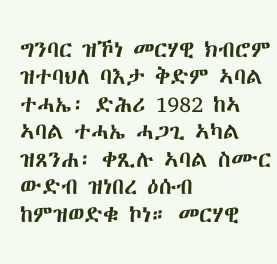ግንባር ዝኾነ መርሃዊ ክብሮም ዝተባህለ ባእታ ቅድም ኣባል ተሓኤ፡ ድሕሪ 1982 ከኣ ኣባል ተሓኤ ሓጋጊ ኣካል ዝጸንሐ፡ ቀጺሉ ኣባል ስሙር ውድብ ዝነበረ ዕሱብ ከምዝወድቁ ኮነ። መርሃዊ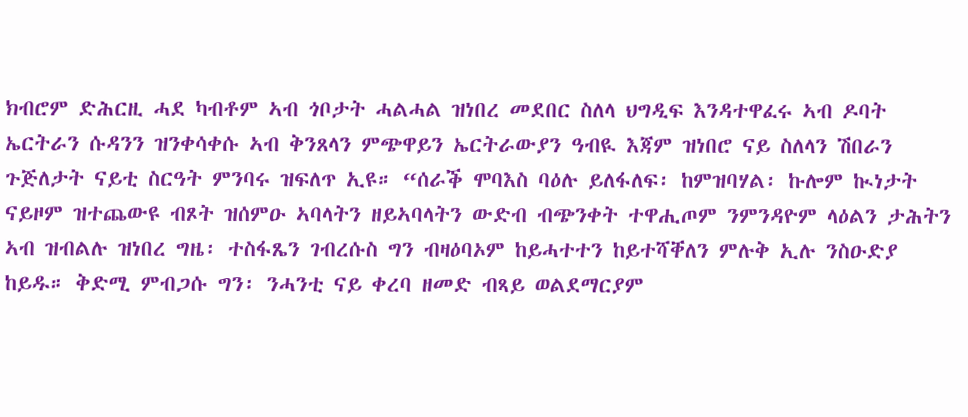ክብሮም ድሕርዚ ሓደ ካብቶም ኣብ ጎቦታት ሓልሓል ዝነበረ መደበር ስለላ ህግዲፍ እንዳተዋፈሩ ኣብ ዶባት ኤርትራን ሱዳንን ዝንቀሳቀሱ ኣብ ቅንጸላን ምጭዋይን ኤርትራውያን ዓብዪ እጃም ዝነበሮ ናይ ስለላን ሽበራን ጉጅለታት ናይቲ ስርዓት ምንባሩ ዝፍለጥ ኢዩ። “ሰራቕ ሞባእስ ባዕሉ ይለፋለፍ፡ ከምዝባሃል፡ ኩሎም ኲነታት ናይዞም ዝተጨውዩ ብጾት ዝሰምዑ ኣባላትን ዘይኣባላትን ውድብ ብጭንቀት ተዋሒጦም ንምንዳዮም ላዕልን ታሕትን ኣብ ዝብልሉ ዝነበረ ግዜ፡ ተስፋጼን ገብረሱስ ግን ብዛዕባኦም ከይሓተተን ከይተሻቐለን ምሉቅ ኢሉ ንስዑድያ ከይዱ። ቅድሚ ምብጋሱ ግን፡ ንሓንቲ ናይ ቀረባ ዘመድ ብጻይ ወልደማርያም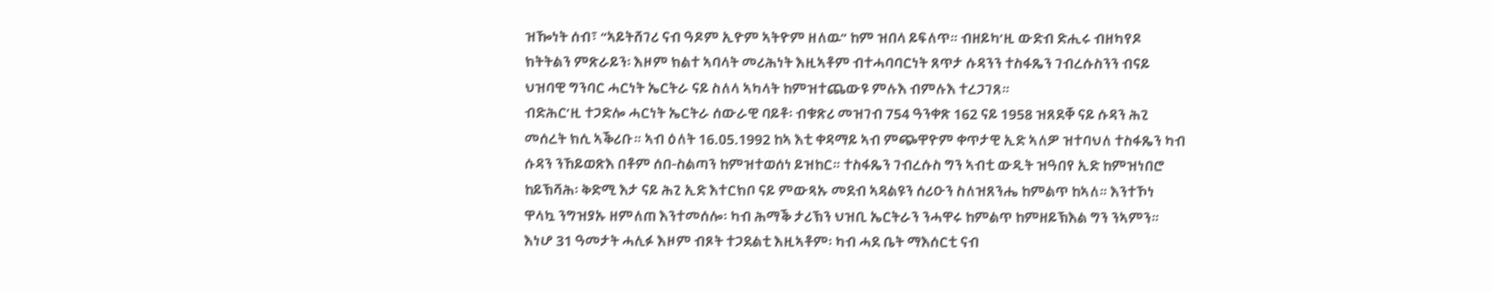ዝዀነት ሰብ፣ “ኣይትሸገሪ ናብ ዓዶም ኢዮም ኣትዮም ዘለዉ” ከም ዝበላ ይፍለጥ። ብዘይካ’ዚ ውድብ ድሒሩ ብዘካየዶ ክትትልን ምጽራይን፡ እዞም ክልተ ኣባላት መሪሕነት እዚኣቶም ብተሓባባርነት ጸጥታ ሱዳንን ተስፋጼን ገብረሱስንን ብናይ ህዝባዊ ግንባር ሓርነት ኤርትራ ናይ ስለላ ኣካላት ከምዝተጨውዩ ምሉእ ብምሉእ ተረጋገጸ።
ብድሕር’ዚ ተጋድሎ ሓርነት ኤርትራ ሰውራዊ ባይቶ፡ ብቁጽሪ መዝገብ 754 ዓንቀጽ 162 ናይ 1958 ዝጸደቐ ናይ ሱዳን ሕጊ መሰረት ክሲ ኣቕሪቡ። ኣብ ዕለት 16.05.1992 ከኣ እቲ ቀዳማይ ኣብ ምጭዋዮም ቀጥታዊ ኢድ ኣለዎ ዝተባህለ ተስፋጼን ካብ ሱዳን ንኸይወጽእ በቶም ሰበ-ስልጣን ከምዝተወሰነ ይዝከር። ተስፋጼን ገብረሱስ ግን ኣብቲ ውዲት ዝዓበየ ኢድ ከምዝነበሮ ከይኽሻሕ፡ ቅድሚ እታ ናይ ሕጊ ኢድ እተርክቦ ናይ ምውጻኡ መደብ ኣዳልዩን ሰሪዑን ስለዝጸንሔ ከምልጥ ከኣለ። እንተኾነ ዋላኳ ንግዝያኡ ዘምለጠ እንተመሰሎ፡ ካብ ሕማቕ ታሪኽን ህዝቢ ኤርትራን ንሓዋሩ ከምልጥ ከምዘይኽእል ግን ንኣምን።
እነሆ 31 ዓመታት ሓሊፉ እዞም ብጾት ተጋደልቲ እዚኣቶም፡ ካብ ሓደ ቤት ማእሰርቲ ናብ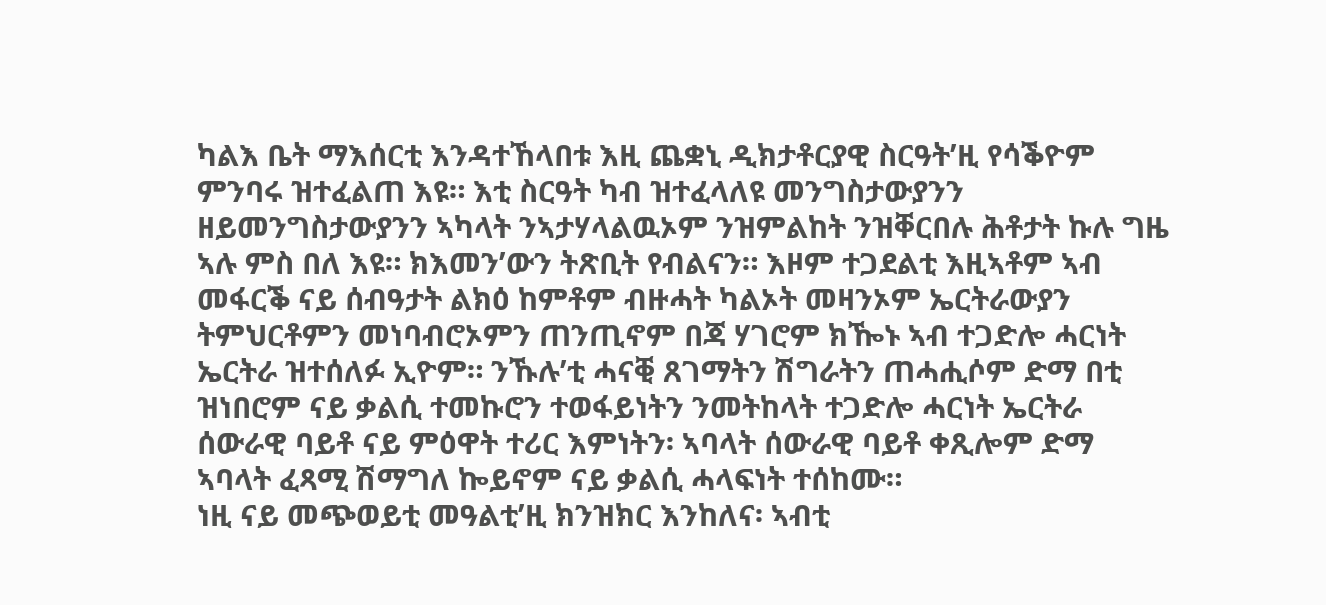ካልእ ቤት ማእሰርቲ እንዳተኸላበቱ እዚ ጨቋኒ ዲክታቶርያዊ ስርዓት’ዚ የሳቕዮም ምንባሩ ዝተፈልጠ እዩ። እቲ ስርዓት ካብ ዝተፈላለዩ መንግስታውያንን ዘይመንግስታውያንን ኣካላት ንኣታሃላልዉኦም ንዝምልከት ንዝቐርበሉ ሕቶታት ኩሉ ግዜ ኣሉ ምስ በለ እዩ። ክእመን’ውን ትጽቢት የብልናን። እዞም ተጋደልቲ እዚኣቶም ኣብ መፋርቕ ናይ ሰብዓታት ልክዕ ከምቶም ብዙሓት ካልኦት መዛንኦም ኤርትራውያን ትምህርቶምን መነባብሮኦምን ጠንጢኖም በጃ ሃገሮም ክዀኑ ኣብ ተጋድሎ ሓርነት ኤርትራ ዝተሰለፉ ኢዮም። ንኹሉ’ቲ ሓናቒ ጸገማትን ሽግራትን ጠሓሒሶም ድማ በቲ ዝነበሮም ናይ ቃልሲ ተመኩሮን ተወፋይነትን ንመትከላት ተጋድሎ ሓርነት ኤርትራ ሰውራዊ ባይቶ ናይ ምዕዋት ተሪር እምነትን፡ ኣባላት ሰውራዊ ባይቶ ቀጺሎም ድማ ኣባላት ፈጻሚ ሽማግለ ኰይኖም ናይ ቃልሲ ሓላፍነት ተሰከሙ።
ነዚ ናይ መጭወይቲ መዓልቲ’ዚ ክንዝክር እንከለና፡ ኣብቲ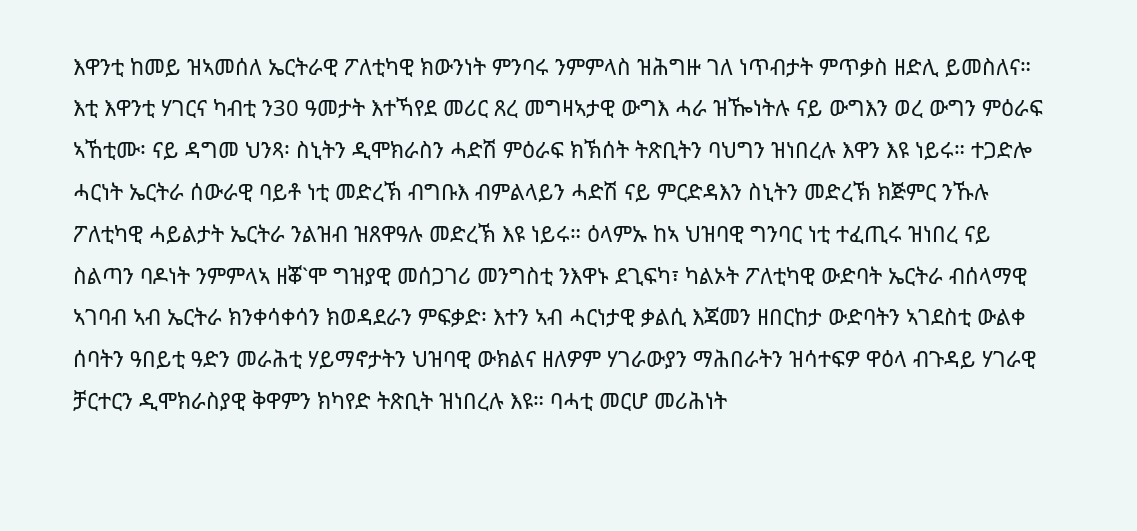እዋንቲ ከመይ ዝኣመሰለ ኤርትራዊ ፖለቲካዊ ክውንነት ምንባሩ ንምምላስ ዝሕግዙ ገለ ነጥብታት ምጥቃስ ዘድሊ ይመስለና።
እቲ እዋንቲ ሃገርና ካብቲ ን30 ዓመታት እተኻየደ መሪር ጸረ መግዛኣታዊ ውግእ ሓራ ዝዀነትሉ ናይ ውግእን ወረ ውግን ምዕራፍ ኣኸቲሙ፡ ናይ ዳግመ ህንጻ፡ ስኒትን ዲሞክራስን ሓድሽ ምዕራፍ ክኽሰት ትጽቢትን ባህግን ዝነበረሉ እዋን እዩ ነይሩ። ተጋድሎ ሓርነት ኤርትራ ሰውራዊ ባይቶ ነቲ መድረኽ ብግቡእ ብምልላይን ሓድሽ ናይ ምርድዳእን ስኒትን መድረኽ ክጅምር ንኹሉ ፖለቲካዊ ሓይልታት ኤርትራ ንልዝብ ዝጸዋዓሉ መድረኽ እዩ ነይሩ። ዕላምኡ ከኣ ህዝባዊ ግንባር ነቲ ተፈጢሩ ዝነበረ ናይ ስልጣን ባዶነት ንምምላኣ ዘቖ`ሞ ግዝያዊ መሰጋገሪ መንግስቲ ንእዋኑ ደጊፍካ፣ ካልኦት ፖለቲካዊ ውድባት ኤርትራ ብሰላማዊ ኣገባብ ኣብ ኤርትራ ክንቀሳቀሳን ክወዳደራን ምፍቃድ፡ እተን ኣብ ሓርነታዊ ቃልሲ እጃመን ዘበርከታ ውድባትን ኣገደስቲ ውልቀ ሰባትን ዓበይቲ ዓድን መራሕቲ ሃይማኖታትን ህዝባዊ ውክልና ዘለዎም ሃገራውያን ማሕበራትን ዝሳተፍዎ ዋዕላ ብጉዳይ ሃገራዊ ቻርተርን ዲሞክራስያዊ ቅዋምን ክካየድ ትጽቢት ዝነበረሉ እዩ። ባሓቲ መርሆ መሪሕነት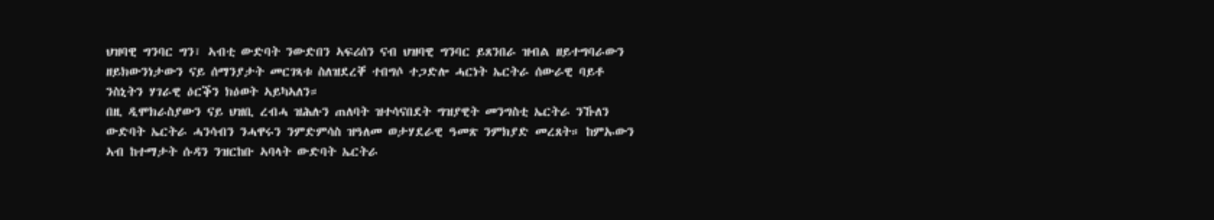ህዝባዊ ግንባር ግን፣ ኣብቲ ውድባት ንውድበን ኣፍሪሰን ናብ ህዝባዊ ግንባር ይጸንበራ ዝብል ዘይተግባራውን ዘይክውንነታውን ናይ ሰማንያታት መርገጻቱ ስለዝደረቐ ተበግሶ ተጋድሎ ሓርነት ኤርትራ ሰውራዊ ባይቶ ንስኒትን ሃገራዊ ዕርቕን ክዕወት ኣይካኣለን።
በዚ ዲሞክራስያውን ናይ ህዝቢ ረብሓ ዝሕሉን ጠለባት ዝተሳናበደት ግዝያዊት መንግስቲ ኤርትራ ንኹለን ውድባት ኤርትራ ሓንሳብን ንሓዋሩን ንምድምሳስ ዝዓለመ ወታሃደራዊ ዓመጽ ንምክያድ መረጸት። ከምኡውን ኣብ ከተማታት ሱዳን ንዝርከቡ ኣባላት ውድባት ኤርትራ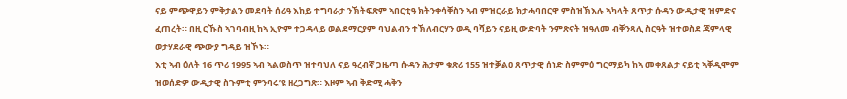ናይ ምጭዋይን ምቅታልን መደባት ሰሪዓ እከይ ተግባራታ ንኽትፍጽም ኣበርቲዓ ክትንቀሳቐስን ኣብ ምዝርራይ ክታሓባበርዋ ምስዝኽእሉ ኣካላት ጸጥታ ሱዳን ውዲታዊ ዝምድና ፈጠረት። በዚ ርኹስ ኣገባብዚ ከኣ ኢዮም ተጋዳላይ ወልደማርያም ባህልብን ተኽለብርሃን ወዲ ባሻይን ናይዚ ውድባት ንምጽናት ዝዓለመ ብቐንጻሊ ስርዓት ዝተወስደ ጃምላዊ ወታሃደራዊ ጭውያ ግዳይ ዝኾኑ።
እቲ ኣብ ዕለት 16 ጥሪ 1995 ኣብ ኣልወስጥ ዝተባህለ ናይ ዓረብኛ ጋዜጣ ሱዳን ሕታም ቁጽሪ 155 ዝተቓልዐ ጸጥታዊ ሰነድ ስምምዕ ግርማይካ ከኣ መቀጸልታ ናይቲ ኣቐዲሞም ዝወሰድዎ ውዲታዊ ስጉምቲ ምንባሩ’ዩ ዘረጋግጽ። እዞም ኣብ ቅድሚ ሓቅን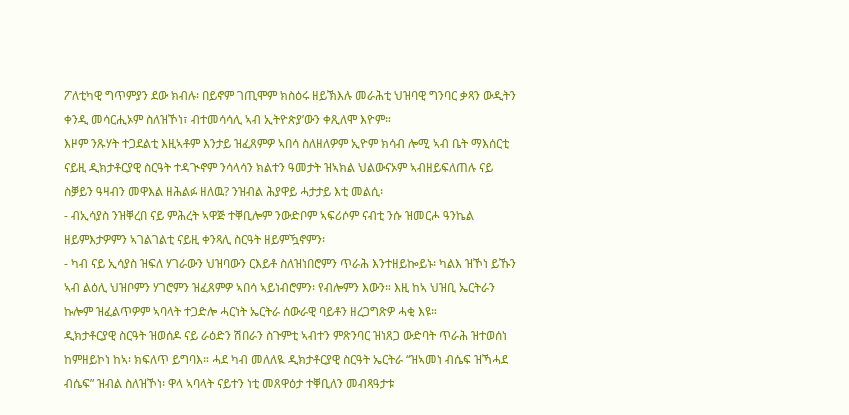ፖለቲካዊ ግጥምያን ደው ክብሉ፡ በይኖም ገጢሞም ክስዕሩ ዘይኽእሉ መራሕቲ ህዝባዊ ግንባር ቃጻን ውዲትን ቀንዲ መሳርሒኦም ስለዝኾነ፣ ብተመሳሳሊ ኣብ ኢትዮጵያ’ውን ቀጺለሞ እዮም።
እዞም ንጹሃት ተጋደልቲ እዚኣቶም እንታይ ዝፈጸምዎ ኣበሳ ስለዘለዎም ኢዮም ክሳብ ሎሚ ኣብ ቤት ማእሰርቲ ናይዚ ዲክታቶርያዊ ስርዓት ተዳጒኖም ንሳላሳን ክልተን ዓመታት ዝኣክል ህልውናኦም ኣብዘይፍለጠሉ ናይ ስቓይን ዓዛብን መዋእል ዘሕልፉ ዘለዉ? ንዝብል ሕያዋይ ሓታታይ እቲ መልሲ፡
- ብኢሳያስ ንዝቐረበ ናይ ምሕረት ኣዋጅ ተቐቢሎም ንውድቦም ኣፍሪሶም ናብቲ ንሱ ዝመርሖ ዓንኬል ዘይምእታዎምን ኣገልገልቲ ናይዚ ቀንጻሊ ስርዓት ዘይምዃኖምን፡
- ካብ ናይ ኢሳያስ ዝፍለ ሃገራውን ህዝባውን ርእይቶ ስለዝነበሮምን ጥራሕ እንተዘይኰይኑ፡ ካልእ ዝኾነ ይኹን ኣብ ልዕሊ ህዝቦምን ሃገሮምን ዝፈጸምዎ ኣበሳ ኣይነብሮምን፡ የብሎምን እውን። እዚ ከኣ ህዝቢ ኤርትራን ኩሎም ዝፈልጥዎም ኣባላት ተጋድሎ ሓርነት ኤርትራ ሰውራዊ ባይቶን ዘረጋግጽዎ ሓቂ እዩ።
ዲክታቶርያዊ ስርዓት ዝወሰዶ ናይ ራዕድን ሽበራን ስጉምቲ ኣብተን ምጽንባር ዝነጸጋ ውድባት ጥራሕ ዝተወሰነ ከምዘይኮነ ከኣ፡ ክፍለጥ ይግባእ። ሓደ ካብ መለለዪ ዲክታቶርያዊ ስርዓት ኤርትራ “ዝኣመነ ብሴፍ ዝኻሓደ ብሴፍ” ዝብል ስለዝኾነ፡ ዋላ ኣባላት ናይተን ነቲ መጸዋዕታ ተቐቢለን መብጻዓታቱ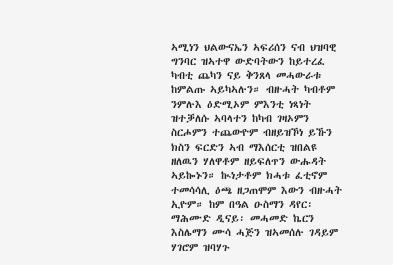ኣሚነን ህልውናኤን ኣፍሪሰን ናብ ህዝባዊ ግንባር ዝኣተዋ ውድባትውን ከይተረፈ ካብቲ ጨካን ናይ ቅንጸላ መሓውራቱ ከምልጡ ኣይካኣሉን። ብዙሓት ካብቶም ንምሉእ ዕድሚኦም ምእንቲ ነጻነት ዝተቓለሱ ኣባላተን ከካብ ገዛኦምን ስርሖምን ተጨውዮም ብዘይዝኾነ ይኹን ክስን ፍርድን ኣብ ማእሰርቲ ዝበልዩ ዘለዉን ሃለዋቶም ዘይፍለጥን ውሑዳት ኣይኰኑን። ኲነታቶም ክሓቱ ፈቲኖም ተመሳሳሊ ዕጫ ዘጋጠሞም እውን ብዙሓት ኢዮም። ከም በዓል ዑስማን ዳየር፡ ማሕሙድ ዲናይ፡ መሓመድ ኬርን እስሌማን ሙሳ ሓጅን ዝኣመሰሉ ገዳይም ሃገሮም ዝባሃጉ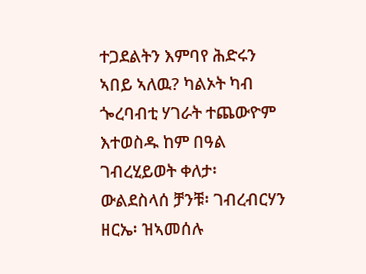ተጋደልትን እምባየ ሕድሩን ኣበይ ኣለዉ? ካልኦት ካብ ጐረባብቲ ሃገራት ተጨውዮም እተወስዱ ከም በዓል ገብረሂይወት ቀለታ፡ ውልደስላሰ ቻንቹ፡ ገብረብርሃን ዘርኤ፡ ዝኣመሰሉ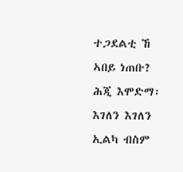ተጋደልቲ ኸ ኣበይ ነጠቡ? ሕጂ እሞድማ፡ እገለን እገለን ኢልካ ብስም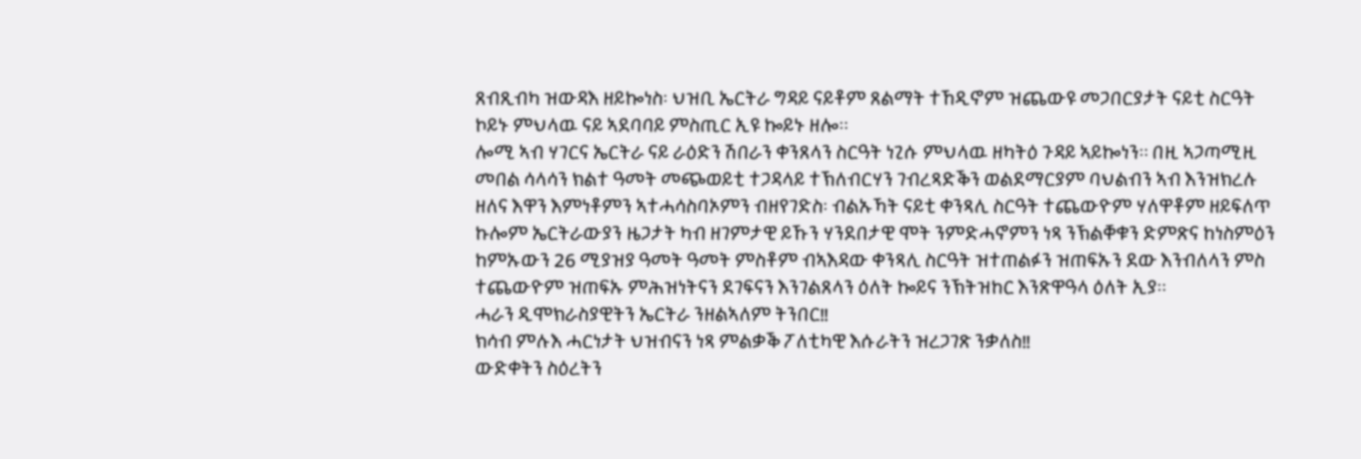ጸብጺብካ ዝውዳእ ዘይኰነስ፡ ህዝቢ ኤርትራ ግዳይ ናይቶም ጸልማት ተኸዲኖም ዝጨውዩ መጋበርያታት ናይቲ ስርዓት ኮይኑ ምህላዉ ናይ ኣደባባይ ምስጢር ኢዩ ኰይኑ ዘሎ።
ሎሚ ኣብ ሃገርና ኤርትራ ናይ ራዕድን ሽበራን ቀንጸላን ስርዓት ነጊሱ ምህላዉ ዘካትዕ ጉዳይ ኣይኰነን። በዚ ኣጋጣሚዚ መበል ሳላሳን ክልተ ዓመት መጭወይቲ ተጋዳላይ ተኽለብርሃን ገብረጻድቕን ወልደማርያም ባህልብን ኣብ እንዝክረሉ ዘለና እዋን እምነቶምን ኣተሓሳስባኦምን ብዘየገድስ፡ ብልኡኻት ናይቲ ቀንጻሊ ስርዓት ተጨውዮም ሃለዋቶም ዘይፍለጥ ኩሎም ኤርትራውያን ዜጋታት ካብ ዘገምታዊ ይኹን ሃንደበታዊ ሞት ንምድሓኖምን ነጻ ንኽልቐቁን ድምጽና ከነስምዕን ከምኡውን 26 ሚያዝያ ዓመት ዓመት ምስቶም ብኣእዳው ቀንጻሊ ስርዓት ዝተጠልፉን ዝጠፍኡን ደው እንብለላን ምስ ተጨውዮም ዝጠፍኡ ምሕዝነትናን ደገፍናን እንገልጸላን ዕለት ኰይና ንኽትዝከር እንጽዋዓላ ዕለት ኢያ።
ሓራን ዲሞክራስያዊትን ኤርትራ ንዘልኣለም ትንበር!!
ክሳብ ምሉእ ሓርነታት ህዝብናን ነጻ ምልቃቕ ፖለቲካዊ እሱራትን ዝረጋገጽ ንቃለስ!!
ውድቀትን ስዕረትን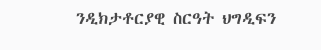ንዲክታቶርያዊ ስርዓት ህግዲፍን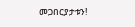መጋበርያታቱን!